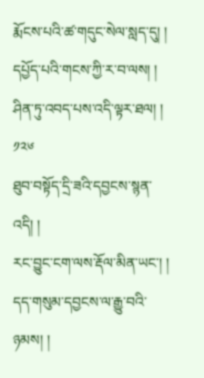རྨོངས་པའི་ཚ་གདུང་སེལ་སླད་དུ། །
དཔྱོད་པའི་གངས་ཀྱི་ར་བ་ལས། །
ཤིན་ཏུ་འབད་པས་འདི་ལྟར་ཐལ། །
༡༢༦
ཐུབ་བསྟོད་དྲི་ཟའི་དབྱངས་སྙན་འདི། །
རང་བྱུང་ངག་ལས་རྡོལ་མིན་ཡང་། །
དད་གསུམ་དབྱངས་ལ་རྒྱུ་བའི་ཉམས། །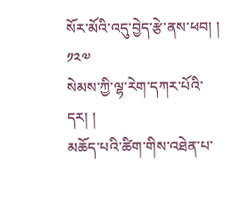སོར་མོའི་འདུ་བྱེད་རྩེ་ནས་ཕབ། །
༡༢༧
སེམས་ཀྱི་ལྷ་རེག་དཀར་པོའི་དར། །
མཆོད་པའི་ཚིག་གིས་འཐེན་པ་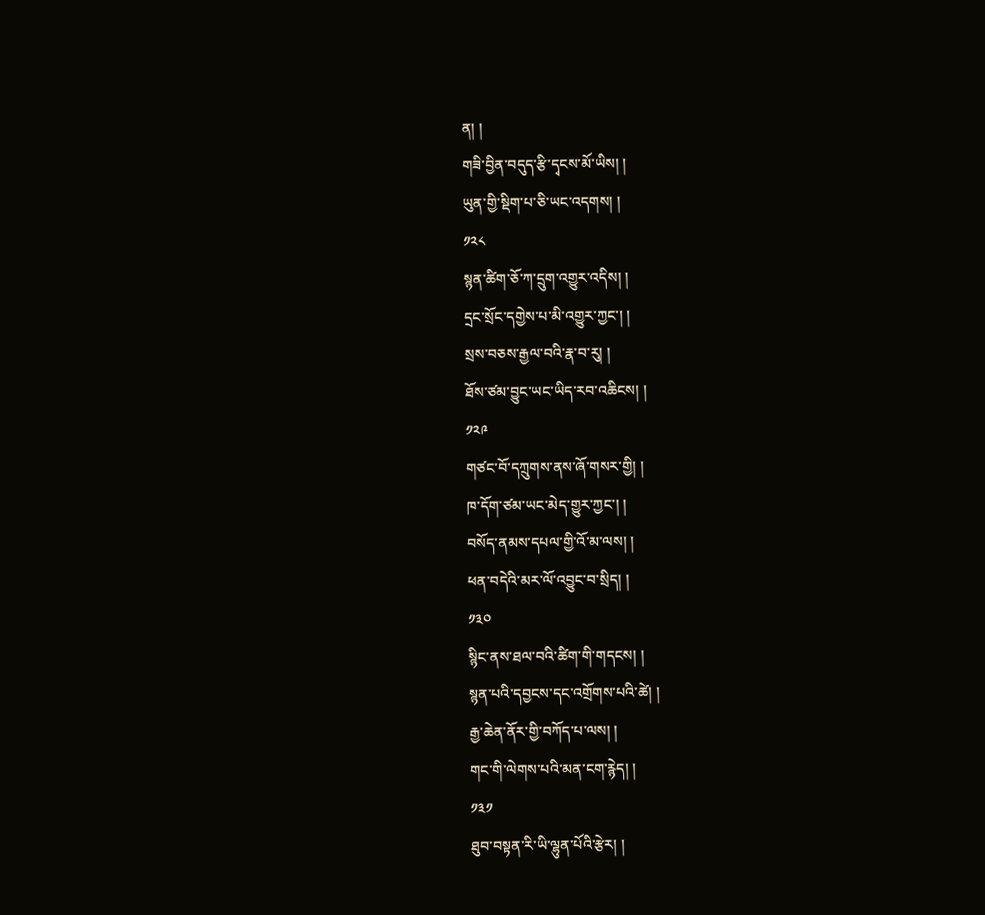ན། །
གཟི་བྱིན་བདུད་རྩི་དྭངས་མོ་ཡིས། །
ཡུན་གྱི་སྡིག་པ་ཅི་ཡང་འདགས། །
༡༢༨
སྙན་ཚིག་ཅོ་ཀ་དྲུག་འགྱུར་འདིས། །
དྲང་སྲོང་དགྱེས་པ་མི་འགྱུར་ཀྱང་། །
སྲས་བཅས་རྒྱལ་བའི་རྣ་བ་རུ། །
ཐོས་ཙམ་བྱུང་ཡང་ཡིད་རབ་འཆིངས། །
༡༢༩
གཙང་བོ་དཀྲུགས་ནས་ཞོ་གསར་གྱི། །
ཁ་དོག་ཙམ་ཡང་མེད་གྱུར་ཀྱང་། །
བསོད་ནམས་དཔལ་གྱི་འོ་མ་ལས། །
ཕན་བདེའི་མར་ལོ་འབྱུང་བ་སྲིད། །
༡༣༠
སྙིང་ནས་ཐལ་བའི་ཚིག་གི་གདངས། །
སྙན་པའི་དབྱངས་དང་འགྲོགས་པའི་ཚེ། །
རྒྱ་ཆེན་ནོར་གྱི་བཀོད་པ་ལས། །
གང་གི་ལེགས་པའི་མན་ངག་རྙེད། །
༡༣༡
ཐུབ་བསྟན་རི་ཡི་ལྷུན་པོའི་རྩེར། །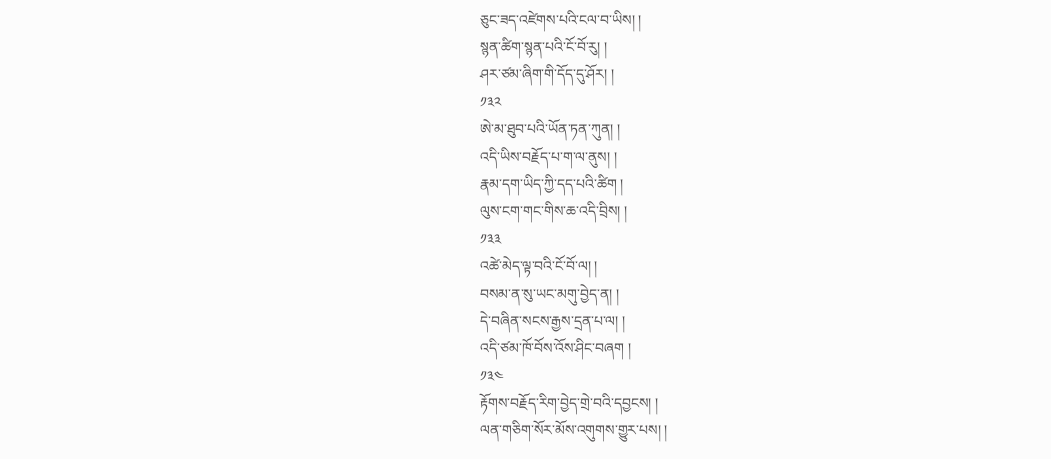ཅུང་ཟད་འཛེགས་པའི་ངལ་བ་ཡིས། །
སྙན་ཚིག་སྙན་པའི་ངོ་བོ་རུ། །
ཤར་ཙམ་ཞིག་གི་དོད་དུ་ཤོར། །
༡༣༢
ཨེ་མ་ཐུབ་པའི་ཡོན་ཏན་ཀུན། །
འདི་ཡིས་བརྗོད་པ་ག་ལ་ནུས། །
རྣམ་དག་ཡིད་ཀྱི་དད་པའི་ཚིག །
ལུས་ངག་གང་གིས་ཆ་འདི་བྲིས། །
༡༣༣
འཚེ་མེད་ལྟ་བའི་ངོ་བོ་ལ། །
བསམ་ན་སུ་ཡང་མགུ་བྱེད་ན། །
དེ་བཞིན་སངས་རྒྱས་དྲན་པ་ལ། །
འདི་ཙམ་ཁོ་བོས་འོས་ཤིང་བཞག །
༡༣༤
རྟོགས་བརྗོད་རིག་བྱེད་གྲེ་བའི་དབྱངས། །
ལན་གཅིག་སོར་མོས་འགུགས་གྱུར་པས། །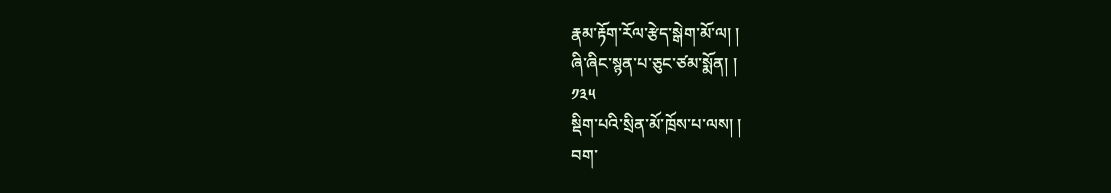རྣམ་རྟོག་རོལ་རྩེད་སྒེག་མོ་ལ། །
ཞི་ཞིང་སྙན་པ་ཅུང་ཙམ་སྨོན། །
༡༣༥
སྡིག་པའི་སྲིན་མོ་ཁྲོས་པ་ལས། །
བག་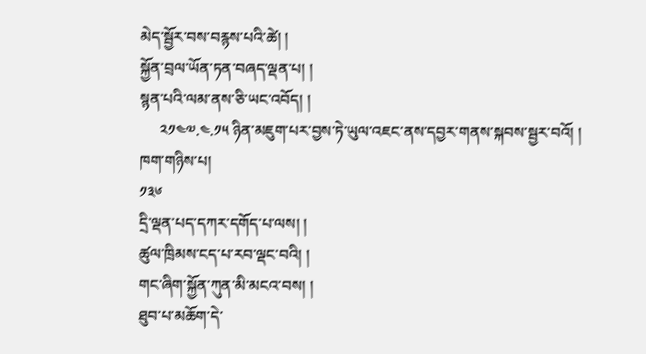མེད་སྦྱོར་བས་བརྙས་པའི་ཚེ། །
སྐྱོན་བྲལ་ཡོན་ཏན་བཞད་ལྡན་པ། །
སྙན་པའི་ལམ་ནས་ཅི་ཡང་འབོད། །
     ༢༡༤༧.༤.༡༥ ཉིན་མཇུག་པར་བྱས་ཏེ་ཡུལ་འཇང་ནས་དབྱར་གནས་སྐབས་སྦྱར་བའོ། །
ཁག་གཉིས་པ།
༡༣༦
དྲི་ལྡན་པད་དཀར་དགོད་པ་ལས། །
ཚུལ་ཁྲིམས་ངད་པ་རབ་ལྡང་བའི། །
གང་ཞིག་སྐྱོན་ཀུན་མི་མངའ་བས། །
ཐུབ་པ་མཆོག་དེ་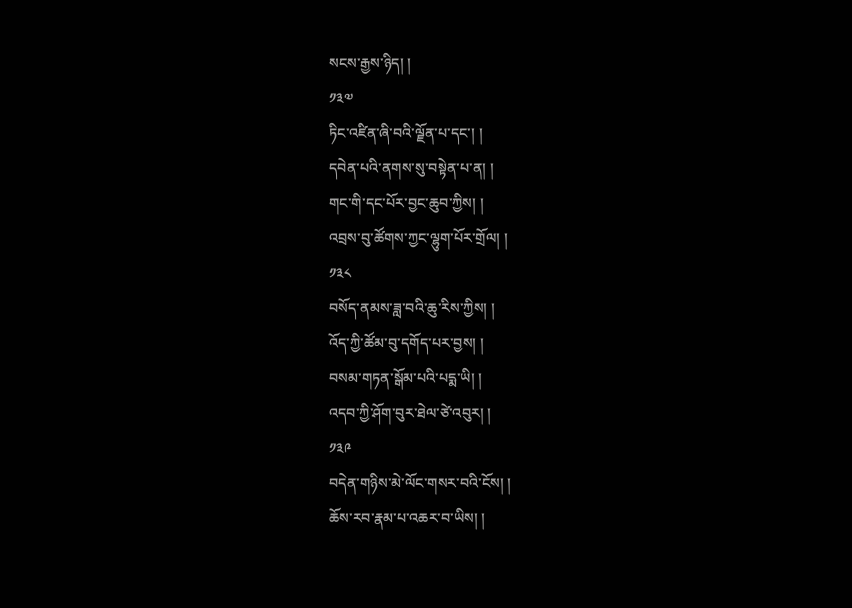སངས་རྒྱས་ཉིད། །
༡༣༧
ཏིང་འཛིན་ཞི་བའི་ལྗོན་པ་དང་། །
དབེན་པའི་ནགས་སུ་བསྟེན་པ་ན། །
གང་གི་དང་པོར་བྱང་ཆུབ་ཀྱིས། །
འབྲས་བུ་ཚོགས་ཀྱང་ལྷུག་པོར་གྲོལ། །
༡༣༨
བསོད་ནམས་ཟླ་བའི་ཆུ་རིས་ཀྱིས། །
འོད་ཀྱི་ཚོམ་བུ་དགོད་པར་བྱས། །
བསམ་གཏན་སྒོམ་པའི་པདྨ་ཡི། །
འདབ་ཀྱི་ཤོག་བུར་ཐེལ་ཙེ་འབུར། །
༡༣༩
བདེན་གཉིས་མེ་ལོང་གསར་བའི་ངོས། །
ཆོས་རབ་རྣམ་པ་འཆར་བ་ཡིས། །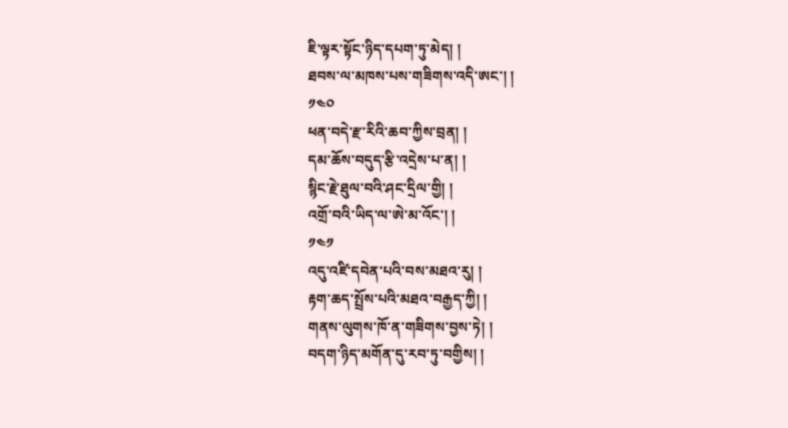ཇི་ལྟར་སྟོང་ཉིད་དཔག་ཏུ་མེད། །
ཐབས་ལ་མཁས་པས་གཟིགས་འདི་ཨང་། །
༡༤༠
ཕན་བདེ་རྫ་རིའི་ཆབ་ཀྱིས་བྲན། །
དམ་ཆོས་བདུད་རྩི་འདྲེས་པ་ན། །
སྙིང་རྗེ་ཐུལ་བའི་ཤང་དྲིལ་གྱི། །
འགྲོ་བའི་ཡིད་ལ་ཨེ་མ་འོང་། །
༡༤༡
འདུ་འཛི་དབེན་པའི་བས་མཐའ་རུ། །
རྟག་ཆད་སྤྲོས་པའི་མཐའ་བརྒྱད་ཀྱི། །
གནས་ལུགས་ཁོ་ན་གཟིགས་བྱས་ཏེ། །
བདག་ཉིད་མགོན་དུ་རབ་ཏུ་བགྱིས། །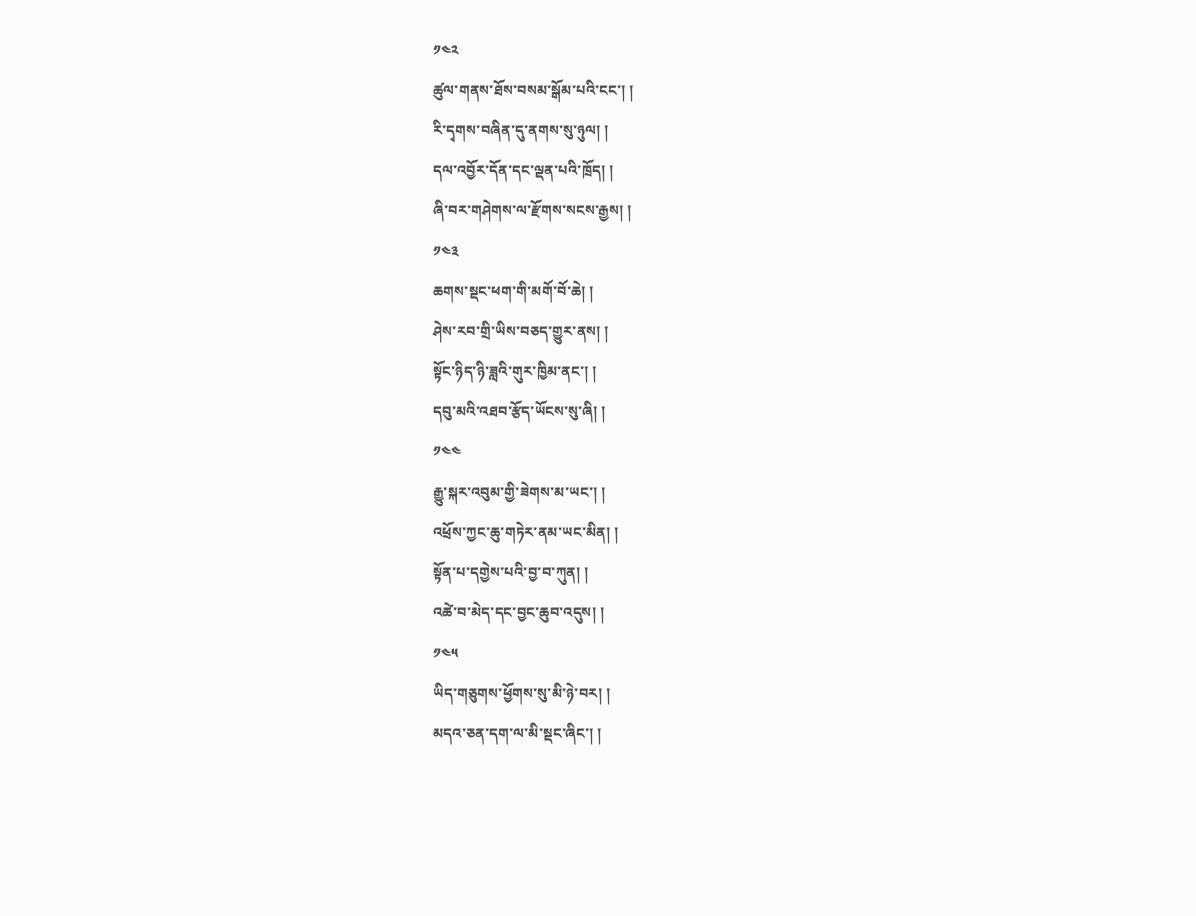༡༤༢
ཚུལ་གནས་ཐོས་བསམ་སྒོམ་པའི་ངང་། །
རི་དྭགས་བཞིན་དུ་ནགས་སུ་ཉུལ། །
དལ་འབྱོར་དོན་དང་ལྡན་པའི་ཁྲོད། །
ཞི་བར་གཤེགས་ལ་རྫོགས་སངས་རྒྱས། །
༡༤༣
ཆགས་སྡང་ཕག་གི་མགོ་བོ་ཆེ། །
ཤེས་རབ་གྲི་ཡིས་བཅད་གྱུར་ནས། །
སྟོང་ཉིད་ཉི་ཟླའི་གུར་ཁྱིམ་ནང་། །
དབུ་མའི་འཐབ་རྩོད་ཡོངས་སུ་ཞི། །
༡༤༤
རྒྱུ་སྐར་འབུམ་གྱི་ཟེགས་མ་ཡང་། །
འཕྲོས་ཀྱང་ཆུ་གཏེར་ནམ་ཡང་མིན། །
སྟོན་པ་དགྱེས་པའི་བྱ་བ་ཀུན། །
འཚེ་བ་མེད་དང་བྱང་ཆུབ་འདུས། །
༡༤༥
ཡིད་གཅུགས་ཕྱོགས་སུ་མི་ཉེ་བར། །
མདའ་ཅན་དག་ལ་མི་སྡང་ཞིང་། །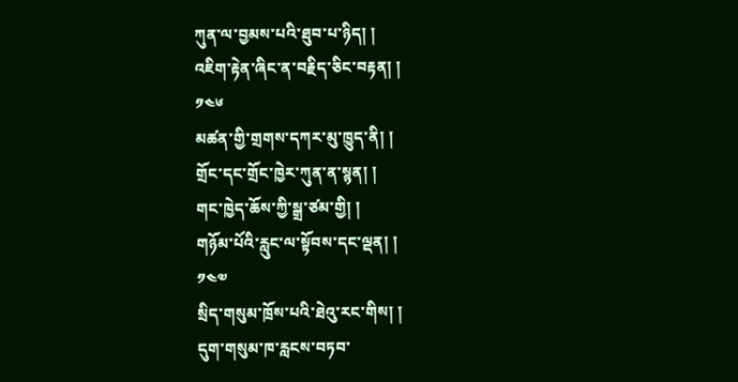ཀུན་ལ་བྱམས་པའི་ཐུབ་པ་ཉིད། །
འཇིག་རྟེན་ཞིང་ན་བརྗིད་ཅིང་བརྟན། །
༡༤༦
མཚན་གྱི་གྲགས་དཀར་མུ་ཁྱུད་ནི། །
གྲོང་དང་གྲོང་ཁྱེར་ཀུན་ན་སྙན། །
གང་ཁྱེད་ཆོས་ཀྱི་སྒྲ་ཙམ་གྱི། །
གཉོམ་པོའི་རླུང་ལ་སྟོབས་དང་ལྡན། །
༡༤༧
སྲིད་གསུམ་ཁྲོས་པའི་ཐེའུ་རང་གིས། །
དུག་གསུམ་ཁ་རླངས་བཏབ་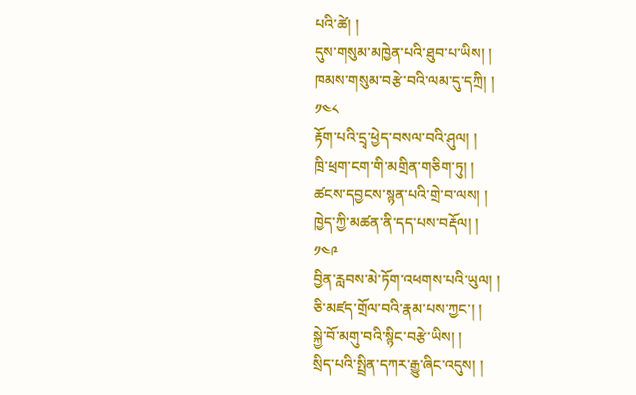པའི་ཚེ། །
དུས་གསུམ་མཁྱེན་པའི་ཐུབ་པ་ཡིས། །
ཁམས་གསུམ་བརྩེ་བའི་ལམ་དུ་དཀྲི། །
༡༤༨
རྟོག་པའི་དྲྭ་ཕྱེད་བསལ་བའི་ཤུལ། །
ཁྲི་ཕྲག་ངག་གི་མགྲིན་གཅིག་ཏུ། །
ཚངས་དབྱངས་སྙན་པའི་གྲེ་བ་ལས། །
ཁྱེད་ཀྱི་མཚན་ནི་དད་པས་བརྡོལ། །
༡༤༩
བྱིན་རླབས་མེ་ཏོག་འཕགས་པའི་ཡུལ། །
ཅི་མཛད་གྲོལ་བའི་རྣམ་པས་ཀྱང་། །
སྐྱེ་བོ་མགུ་བའི་སྙིང་བརྩེ་ཡིས། །
སྲིད་པའི་སྤྲིན་དཀར་རྒྱུ་ཞིང་འདུས། །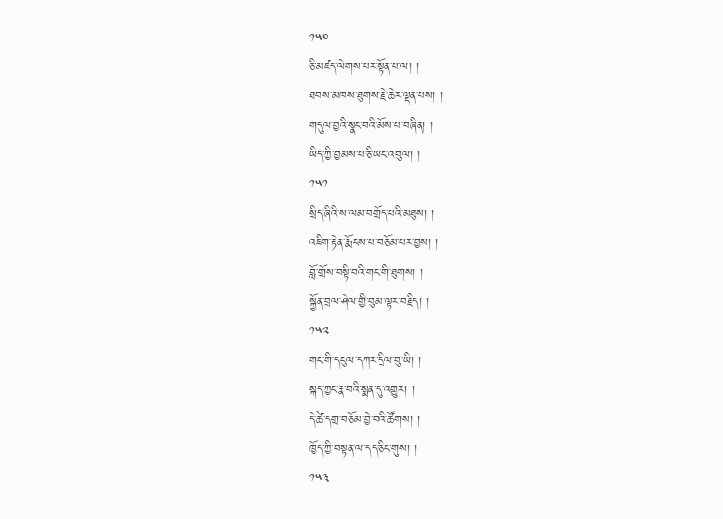༡༥༠
ཅི་མཛད་ལེགས་པར་སྟོན་པ་ལ། །
ཐབས་མཁས་ཐུགས་རྗེ་ཆེར་ལྡན་པས། །
གདུལ་བྱའི་སྣང་བའི་མོས་པ་བཞིན། །
ཡིད་ཀྱི་བྱམས་པ་ཅི་ཡང་འབུལ། །
༡༥༡
སྲིད་ཞིའི་ས་ལམ་བགྲོད་པའི་མཐུས། །
འཇིག་རྟེན་རྨོངས་པ་བཅོམ་པར་བྱས། །
བློ་གྲོས་བསྟི་བའི་གང་གི་ཐུགས། །
སྐྱོན་བྲལ་ཤེལ་གྱི་བུམ་ལྟར་བརྗིད། །
༡༥༢
གང་གི་དངུལ་དཀར་དྲིལ་བུ་ཡི། །
སྐད་ཀྱང་རྣ་བའི་སྨན་དུ་འགྱུར། །
དེ་ཚེ་དགྲ་བཅོམ་བྱེ་བའི་ཚོགས། །
ཁྱོད་ཀྱི་བསྟན་ལ་དད་ཅིང་གུས། །
༡༥༣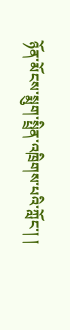ཉོན་མོངས་སྨུག་སྤྲིན་འཁྲིགས་པའི་ཀློང་། །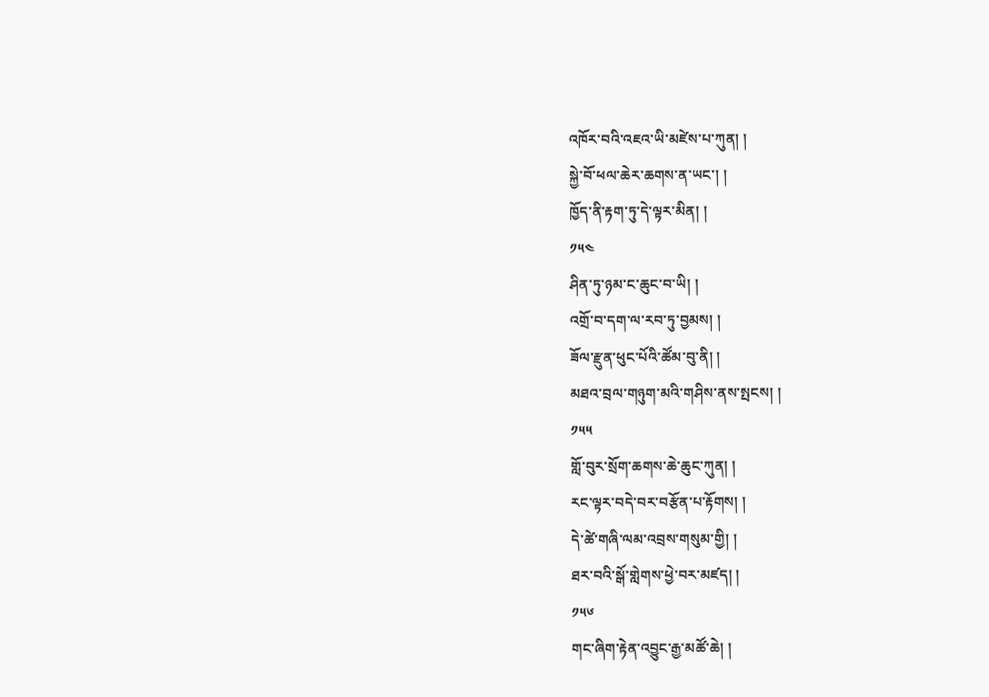འཁོར་བའི་འཇའ་ཡི་མཛེས་པ་ཀུན། །
སྐྱེ་བོ་ཕལ་ཆེར་ཆགས་ན་ཡང་། །
ཁྱོད་ནི་རྟག་ཏུ་དེ་ལྟར་མིན། །
༡༥༤
ཤིན་ཏུ་ཉམ་ང་ཆུང་བ་ཡི། །
འགྲོ་བ་དག་ལ་རབ་ཏུ་བྱམས། །
ཟོལ་རྫུན་ཕུང་པོའི་ཚོམ་བུ་ནི། །
མཐའ་བྲལ་གཉུག་མའི་གཤིས་ནས་སྤངས། །
༡༥༥
གློ་བུར་སྲོག་ཆགས་ཆེ་ཆུང་ཀུན། །
རང་ལྟར་བདེ་བར་བརྩོན་པ་རྟོགས། །
དེ་ཚེ་གཞི་ལམ་འབྲས་གསུམ་གྱི། །
ཐར་བའི་སྒོ་གླེགས་ཕྱེ་བར་མཛད། །
༡༥༦
གང་ཞིག་རྟེན་འབྱུང་རྒྱ་མཚོ་ཆེ། །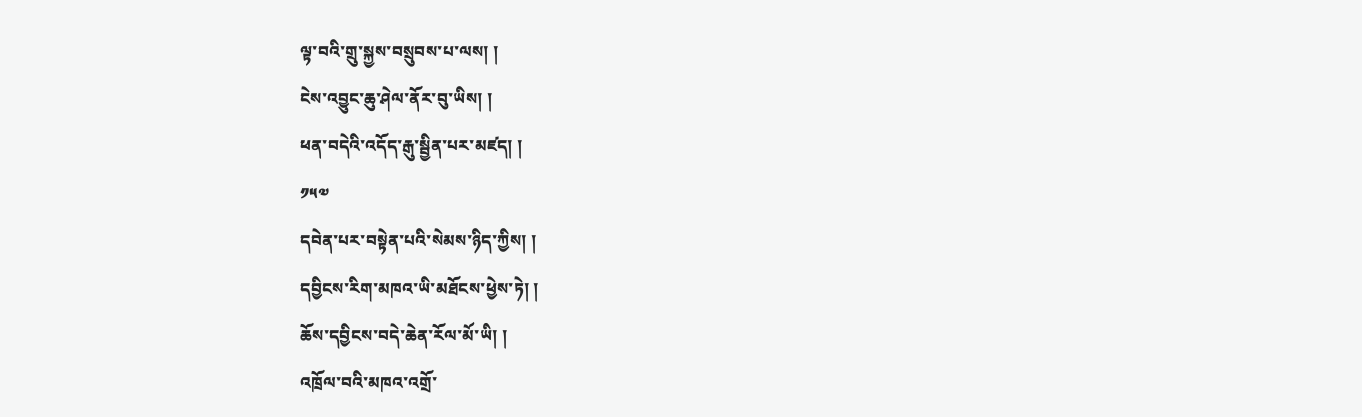ལྟ་བའི་གྲུ་སྐྱས་བསྲུབས་པ་ལས། །
ངེས་འབྱུང་ཆུ་ཤེལ་ནོར་བུ་ཡིས། །
ཕན་བདེའི་འདོད་རྒུ་སྦྱིན་པར་མཛད། །
༡༥༧
དབེན་པར་བསྟེན་པའི་སེམས་ཉིད་ཀྱིས། །
དབྱིངས་རིག་མཁའ་ཡི་མཐོངས་ཕྱེས་ཏེ། །
ཆོས་དབྱིངས་བདེ་ཆེན་རོལ་མོ་ཡི། །
འཁྲོལ་བའི་མཁའ་འགྲོ་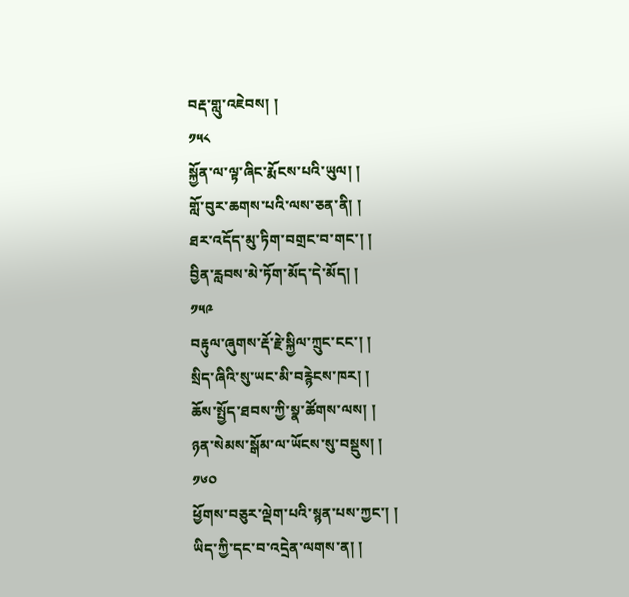བརྡ་གླུ་འཇེབས། །
༡༥༨
སྐྱོན་ལ་ལྟ་ཞིང་རྨོངས་པའི་ཡུལ། །
གློ་བུར་ཆགས་པའི་ལས་ཅན་ནི། །
ཐར་འདོད་མུ་ཏིག་བགྲང་བ་གང་། །
བྱིན་རླབས་མེ་ཏོག་མོད་དེ་མོད། །
༡༥༩
བརྟུལ་ཞུགས་རྡོ་རྗེ་སྐྱིལ་ཀྲུང་ངང་། །
སྲིད་ཞིའི་སུ་ཡང་མི་བརྙེངས་ཁར། །
ཆོས་སྤྱོད་ཐབས་ཀྱི་སྣ་ཚོགས་ལས། །
ཉན་སེམས་སྒོམ་ལ་ཡོངས་སུ་བསྡུས། །
༡༦༠
ཕྱོགས་བཅུར་ལྡེག་པའི་སྙན་པས་ཀྱང་། །
ཡིད་ཀྱི་དང་བ་འདྲེན་ལགས་ན། །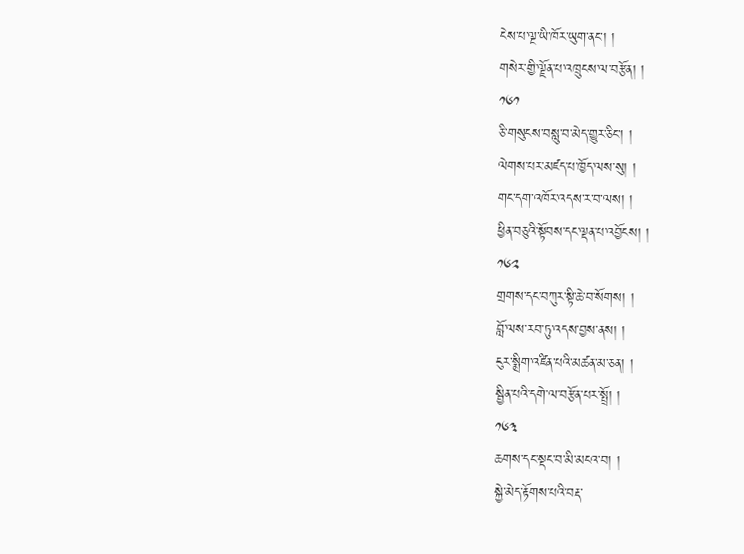ངེས་པ་ལྔ་ཡི་ཁོར་ཡུག་ནང་། །
གསེར་གྱི་ལྗོན་པ་འཁྲུངས་ལ་བརྩོན། །
༡༦༡
ཅི་གསུངས་བསླུ་བ་མེད་གྱུར་ཅིང་། །
ལེགས་པར་མཛད་པ་ཁྱོད་ལས་སུ། །
གང་དག་འཁོར་འདས་ར་བ་ལས། །
ཕྱིན་བཅུའི་སྟོབས་དང་ལྡན་པ་འབྱོངས། །
༡༦༢
གྲགས་དང་བཀུར་སྟི་ཆེ་བ་སོགས། །
བློ་ལས་རབ་ཏུ་འདས་བྱས་ནས། །
ངུར་སྨྲིག་འཛིན་པའི་མཚན་མ་ཅན། །
སྦྱིན་པའི་དགེ་ལ་བརྩོན་པར་སྤྲོ། །
༡༦༣
ཆགས་དང་སྡང་བ་མི་མངའ་བ། །
སྐྱེ་མེད་རྟོགས་པའི་བརྡ་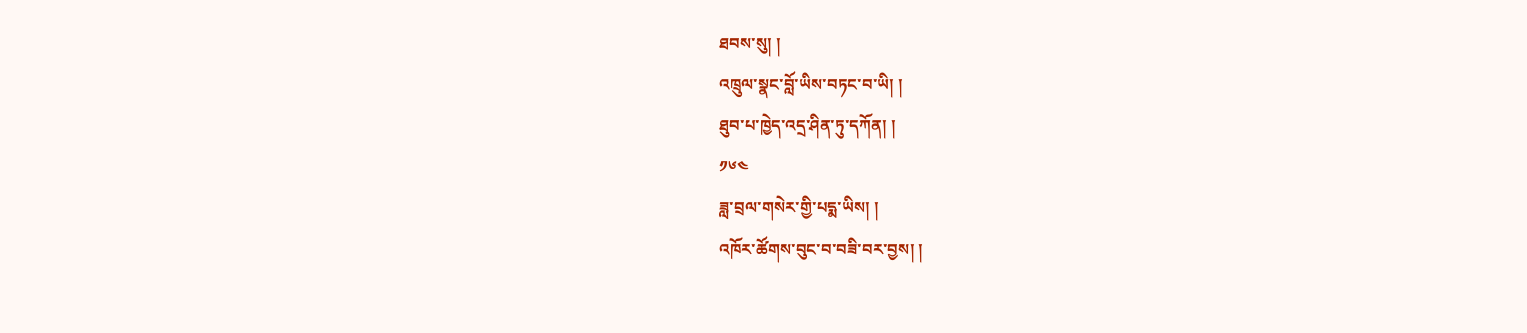ཐབས་སུ། །
འཁྲུལ་སྣང་བློ་ཡིས་བཏང་བ་ཡི། །
ཐུབ་པ་ཁྱེད་འདྲ་ཤིན་ཏུ་དཀོན། །
༡༦༤
ཟླ་བྲལ་གསེར་གྱི་པདྨ་ཡིས། །
འཁོར་ཚོགས་བུང་བ་བཟི་བར་བྱས། །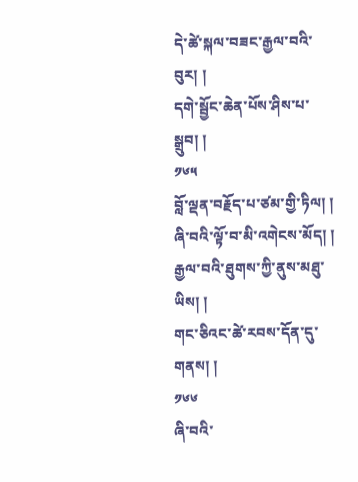དེ་ཚེ་སྐལ་བཟང་རྒྱལ་བའི་བུར། །
དགེ་སྦྱོང་ཆེན་པོས་ཤིས་པ་སྒྲུབ། །
༡༦༥
བློ་ལྡན་བརྗོད་པ་ཙམ་གྱི་ཏིལ། །
ཞི་བའི་ལྟོ་བ་མི་འགེངས་མོད། །
རྒྱལ་བའི་ཐུགས་ཀྱི་ནུས་མཐུ་ཡིས། །
གང་ཅིའང་ཚེ་རབས་དོན་དུ་གནས། །
༡༦༦
ཞི་བའི་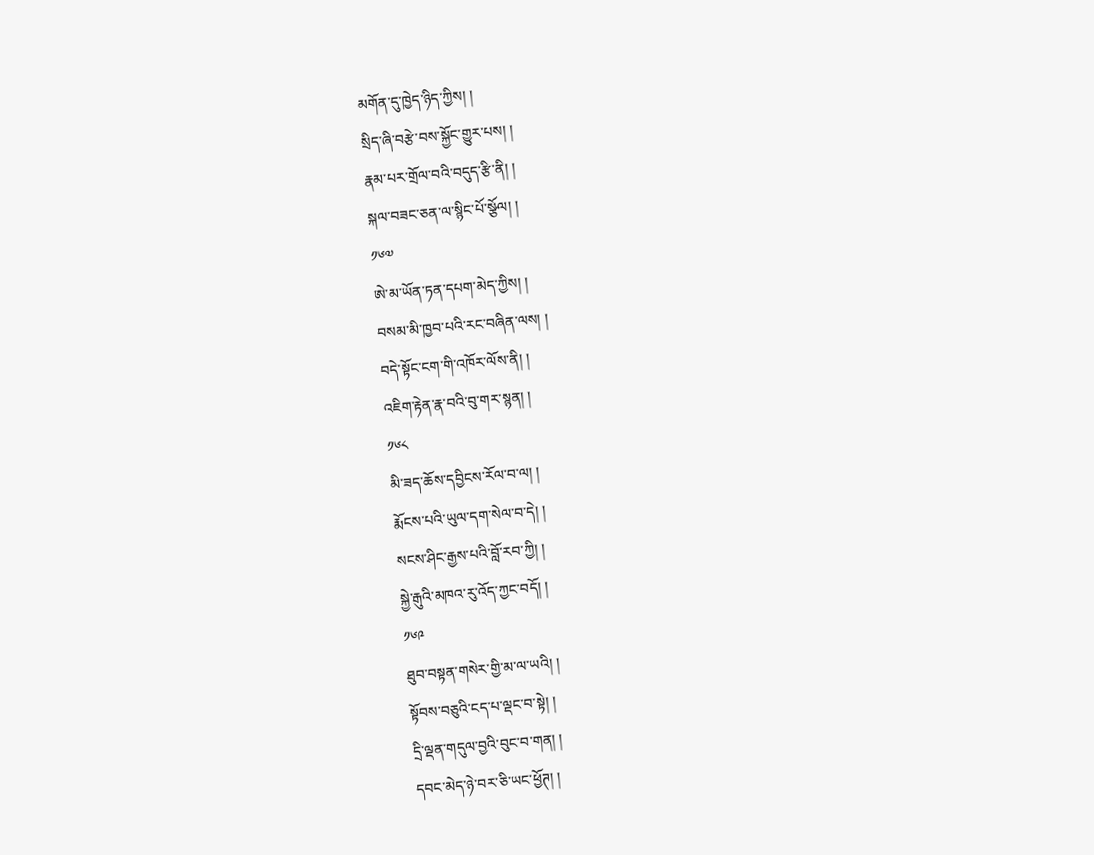མགོན་དུ་ཁྱེད་ཉིད་ཀྱིས། །
སྲིད་ཞི་བརྩེ་བས་སྐྱོང་གྱུར་པས། །
རྣམ་པར་གྲོལ་བའི་བདུད་རྩི་ནི། །
སྐལ་བཟང་ཅན་ལ་སྙིང་པོ་སྩོལ། །
༡༦༧
ཨེ་མ་ཡོན་ཏན་དཔག་མེད་ཀྱིས། །
བསམ་མི་ཁྱབ་པའི་རང་བཞིན་ལས། །
བདེ་སྟོང་ངག་གི་འཁོར་ལོས་ནི། །
འཇིག་རྟེན་རྣ་བའི་བུ་གར་སྙན། །
༡༦༨
མི་ཟད་ཆོས་དབྱིངས་རོལ་བ་ལ། །
རྨོངས་པའི་ཡུལ་དག་སེལ་བ་དེ། །
སངས་ཤིང་རྒྱས་པའི་བློ་རབ་ཀྱི། །
སྐྱེ་རྒུའི་མཁའ་རུ་འོད་ཀྱང་བདོ། །
༡༦༩
ཐུབ་བསྟན་གསེར་གྱི་མ་ལ་ཡའི། །
སྟོབས་བཅུའི་ངད་པ་ལྡང་བ་སྟེ། །
དྲི་ལྡན་གདུལ་བྱའི་བུང་བ་གན། །
དབང་མེད་ཉེ་བར་ཅི་ཡང་ཕྱོཊ། །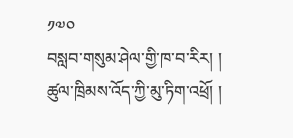༡༧༠
བསླབ་གསུམ་ཤེལ་གྱི་ཁ་བ་རིར། །
ཚུལ་ཁྲིམས་འོད་ཀྱི་མུ་ཏིག་འཕྲོ། །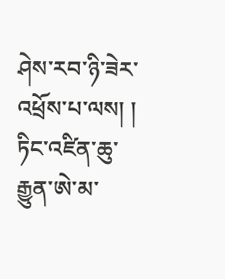ཤེས་རབ་ཉི་ཟེར་འཕྲོས་པ་ལས། །
ཏིང་འཛིན་ཆུ་རྒྱུན་ཨེ་མ་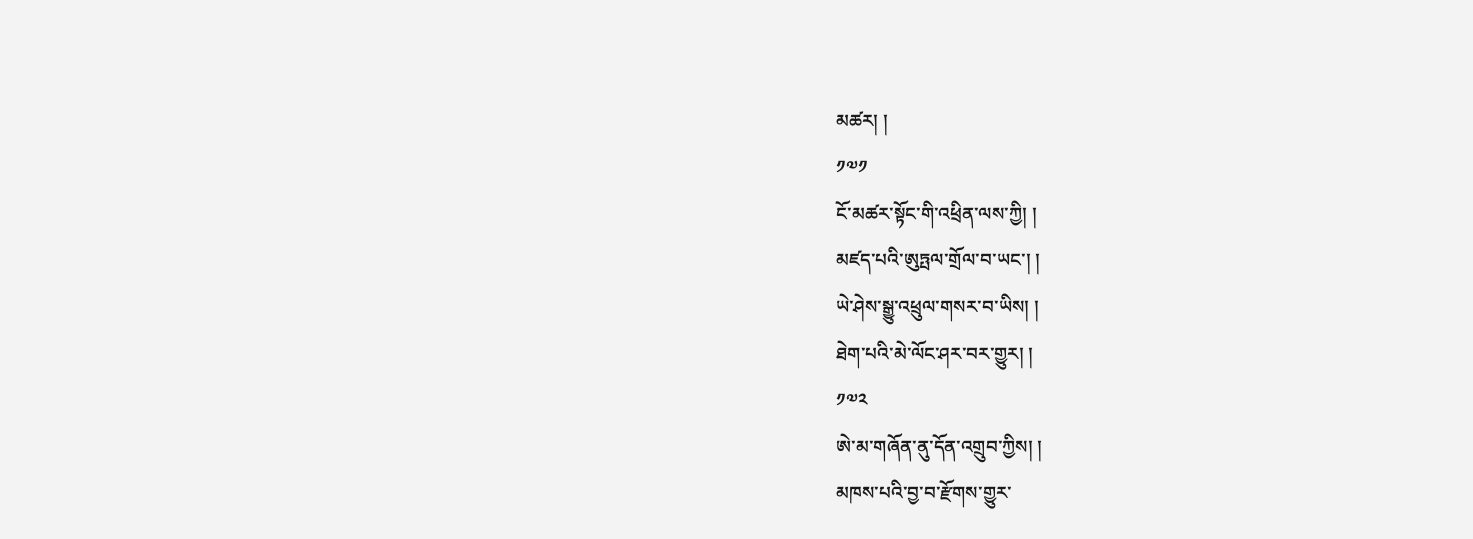མཚར། །
༡༧༡
ངོ་མཚར་སྟོང་གི་འཕྲིན་ལས་ཀྱི། །
མཛད་པའི་ཨུཏྤལ་གྲོལ་བ་ཡང་། །
ཡེ་ཤེས་སྒྱུ་འཕྲུལ་གསར་བ་ཡིས། །
ཐེག་པའི་མེ་ལོང་ཤར་བར་གྱུར། །
༡༧༢
ཨེ་མ་གཞོན་ནུ་དོན་འགྲུབ་ཀྱིས། །
མཁས་པའི་བྱ་བ་རྫོགས་གྱུར་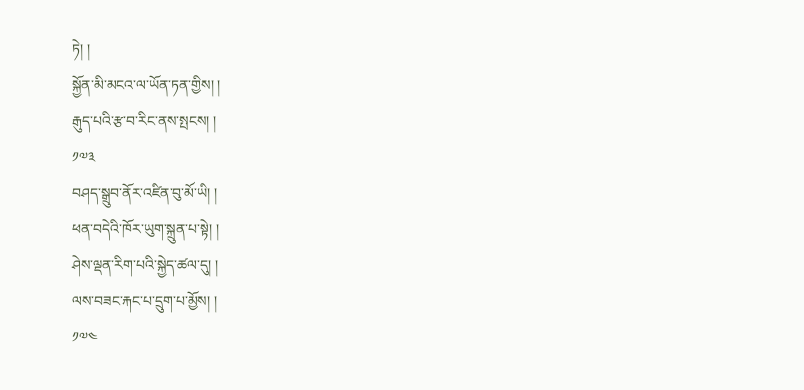ཏེ། །
སྐྱོན་མི་མངའ་ལ་ཡོན་ཏན་གྱིས། །
རྒུད་པའི་རྩ་བ་རིང་ནས་སྤངས། །
༡༧༣
བཤད་སྒྲུབ་ནོར་འཛིན་བུ་མོ་ཡི། །
ཕན་བདེའི་ཁོར་ཡུག་སྐྲུན་པ་སྟེ། །
ཤེས་ལྡན་རིག་པའི་སྐྱེད་ཚལ་དུ། །
ལས་བཟང་རྐང་པ་དྲུག་པ་མྱོས། །
༡༧༤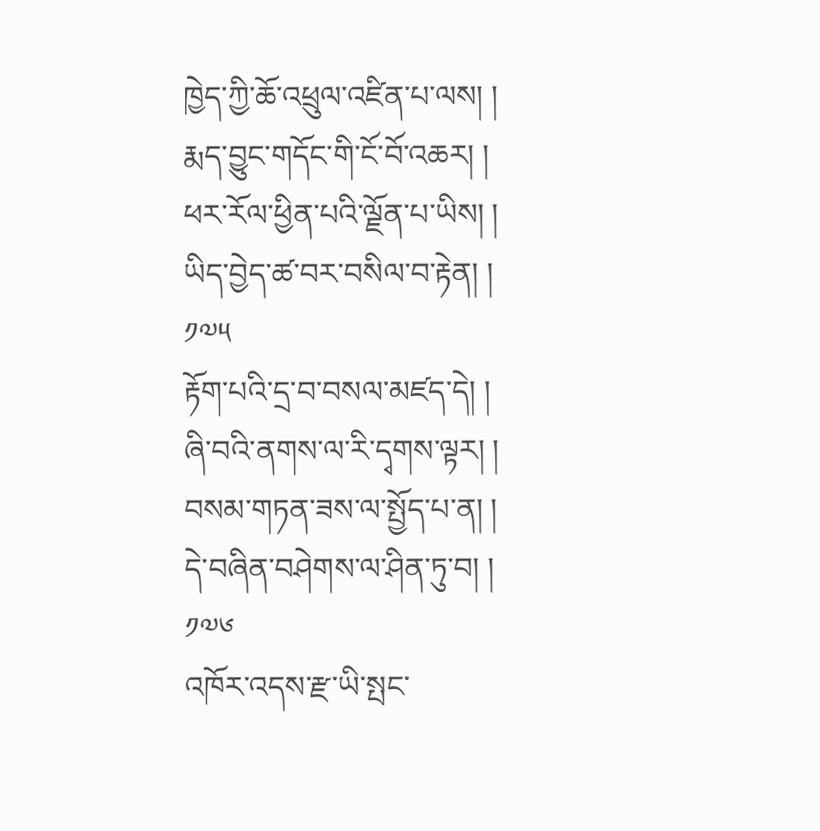ཁྱེད་ཀྱི་ཆོ་འཕྲུལ་འཛིན་པ་ལས། །
རྨད་བྱུང་གདོང་གི་ངོ་བོ་འཆར། །
ཕར་རོལ་ཕྱིན་པའི་ལྗོན་པ་ཡིས། །
ཡིད་བྱེད་ཚ་བར་བསིལ་བ་རྟེན། །
༡༧༥
རྟོག་པའི་དྲ་བ་བསལ་མཛད་དེ། །
ཞི་བའི་ནགས་ལ་རི་དྭགས་ལྟར། །
བསམ་གཏན་ཟས་ལ་སྤྱོད་པ་ན། །
དེ་བཞིན་བཤེགས་ལ་ཤིན་ཏུ་བ། །
༡༧༦
འཁོར་འདས་རྫ་ཡི་སྤང་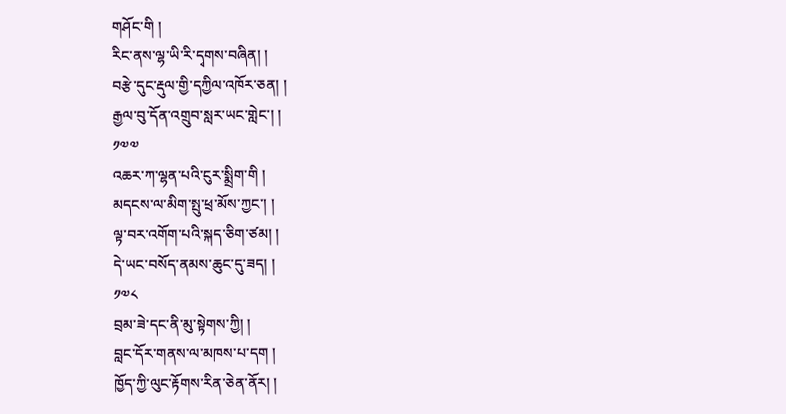གཤོང་གི །
རིང་ནས་ལྷ་ཡི་རི་དྭགས་བཞིན། །
བརྩེ་དུང་རྡུལ་གྱི་དཀྱིལ་འཁོར་ཅན། །
རྒྱལ་བུ་དོན་འགྲུབ་སླར་ཡང་གླེང་། །
༡༧༧
འཆར་ཀ་ལྷན་པའི་ངུར་སྨྲིག་གི །
མདངས་ལ་མིག་སྤུ་ཕྲ་མོས་ཀྱང་། །
ལྟ་བར་འགོག་པའི་སྐད་ཅིག་ཙམ། །
དེ་ཡང་བསོད་ནམས་ཆུང་དུ་ཟད། །
༡༧༨
བྲམ་ཟེ་དང་ནི་མུ་སྟེགས་ཀྱི། །
བླང་དོར་གནས་ལ་མཁས་པ་དག །
ཁྱོད་ཀྱི་ལུང་རྟོགས་རིན་ཅེན་ནོར། །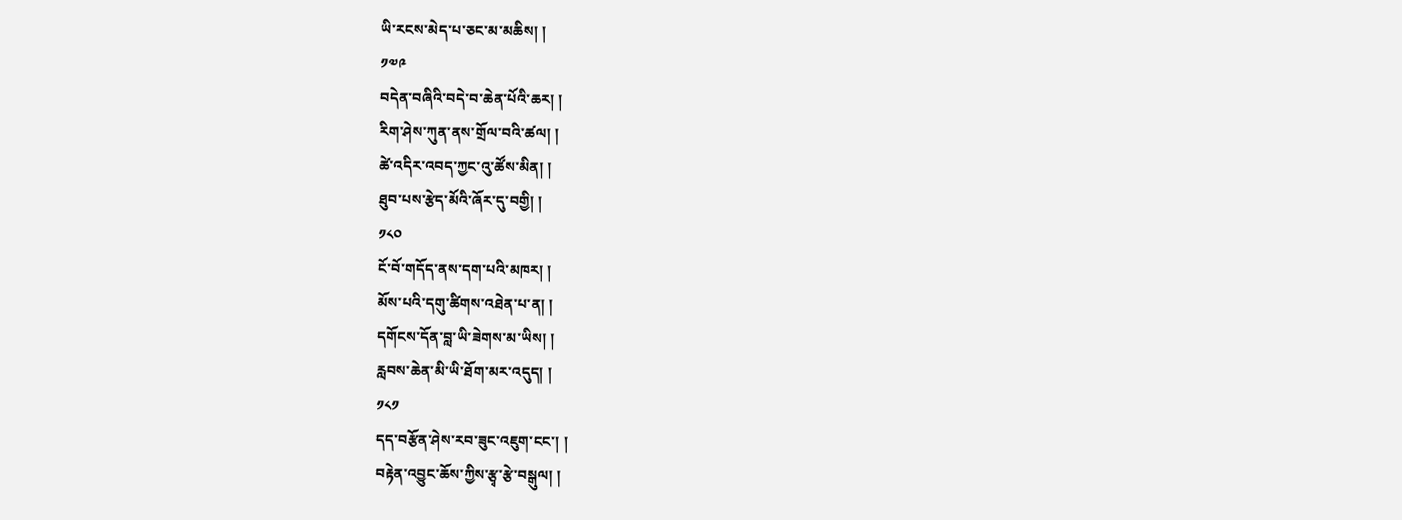ཡི་རངས་མེད་པ་ཅང་མ་མཆིས། །
༡༧༩
བདེན་བཞིའི་བདེ་བ་ཆེན་པོའི་ཆར། །
རིག་ཤེས་ཀུན་ནས་གྲོལ་བའི་ཚལ། །
ཚེ་འདིར་འབད་ཀྱང་འུ་ཚོས་མིན། །
ཐུབ་པས་རྩེད་མོའི་ཞོར་དུ་བགྱི། །
༡༨༠
ངོ་བོ་གདོད་ནས་དག་པའི་མཁར། །
མོས་པའི་དགུ་ཚིགས་འཐེན་པ་ན། །
དགོངས་དོན་བླ་ཡི་ཟེགས་མ་ཡིས། །
རླབས་ཆེན་མི་ཡི་ཐོག་མར་འདུད། །
༡༨༡
དད་བརྩོན་ཤེས་རབ་ཟུང་འཇུག་ངང་། །
བརྟེན་འབྱུང་ཆོས་ཀྱིས་རྩྭ་རྩེ་བསྒུལ། །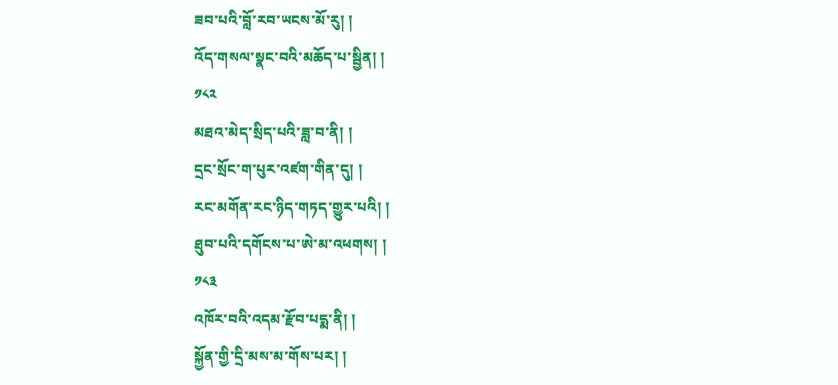ཟབ་པའི་བློ་རབ་ཡངས་མོ་རུ། །
འོད་གསལ་སྣང་བའི་མཆོད་པ་སྦྱིན། །
༡༨༢
མཐའ་མེད་སྲིད་པའི་ཟླ་བ་ནི། །
དྲང་སྲོང་ག་པུར་འཛག་གིན་དུ། །
རང་མགོན་རང་ཉིད་གཏད་གྱུར་པའི། །
ཐུབ་པའི་དགོངས་པ་ཨེ་མ་འཕགས། །
༡༨༣
འཁོར་བའི་འདམ་རྫོབ་པདྨ་ནི། །
སྐྱོན་གྱི་དྲི་མས་མ་གོས་པར། །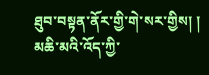ཐུབ་བསྟན་ནོར་གྱི་གེ་སར་གྱིས། །
མཆི་མའི་འོད་ཀྱི་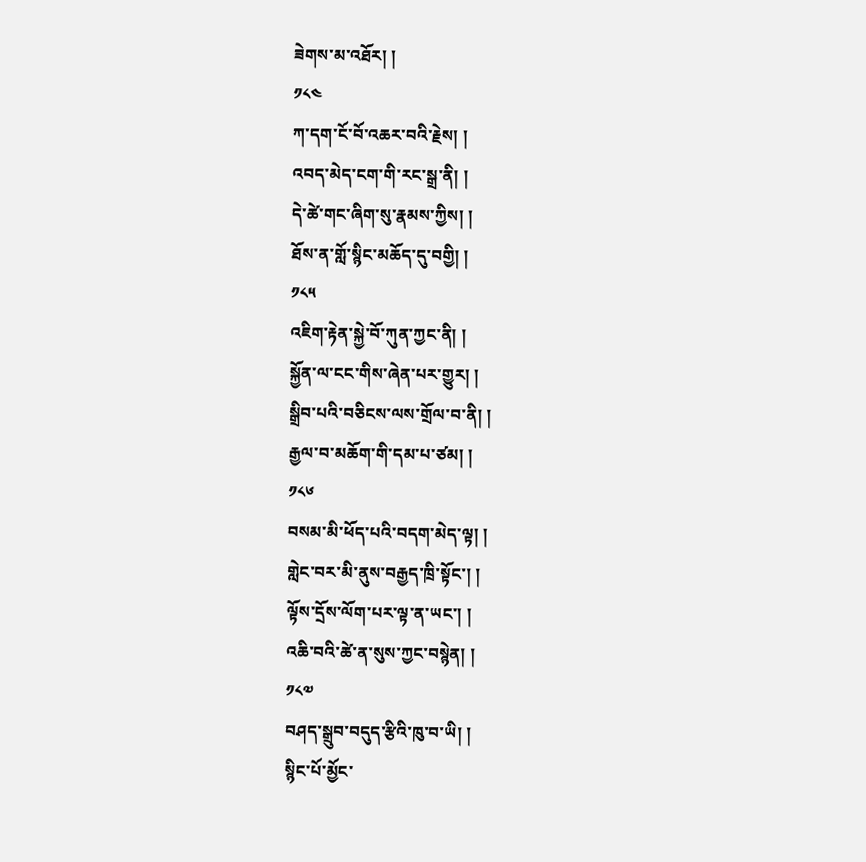ཟེགས་མ་འཐོར། །
༡༨༤
ཀ་དག་ངོ་བོ་འཆར་བའི་རྗེས། །
འབད་མེད་ངག་གི་རང་སྒྲ་ནི། །
དེ་ཚེ་གང་ཞིག་སུ་རྣམས་ཀྱིས། །
ཐོས་ན་གློ་སྙིང་མཆོད་དུ་བགྱི། །
༡༨༥
འཇིག་རྟེན་སྐྱེ་བོ་ཀུན་ཀྱང་ནི། །
སྐྱོན་ལ་ངང་གིས་ཞེན་པར་གྱུར། །
སྒྲིབ་པའི་བཅིངས་ལས་གྲོལ་བ་ནི། །
རྒྱལ་བ་མཆོག་གི་དམ་པ་ཙམ། །
༡༨༦
བསམ་མི་ཕོད་པའི་བདག་མེད་ལྟ། །
གླེང་བར་མི་ནུས་བརྒྱད་ཁྲི་སྟོང་། །
ལྟོས་དྲོས་ལོག་པར་ལྟ་ན་ཡང་། །
འཆི་བའི་ཚེ་ན་སུས་ཀྱང་བསྙེན། །
༡༨༧
བཤད་སྒྲུབ་བདུད་རྩིའི་ཁུ་བ་ཡི། །
སྙིང་པོ་མྱོང་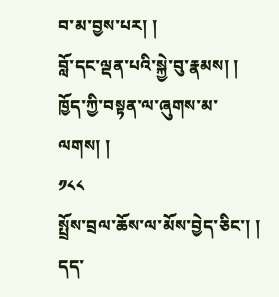བ་མ་བྱས་པར། །
བློ་དང་ལྡན་པའི་སྐྱེ་བུ་རྣམས། །
ཁྱོད་ཀྱི་བསྟན་ལ་ཞུགས་མ་ལགས། །
༡༨༨
སྤྲོས་བྲལ་ཆོས་ལ་མོས་བྱེད་ཅིང་། །
དད་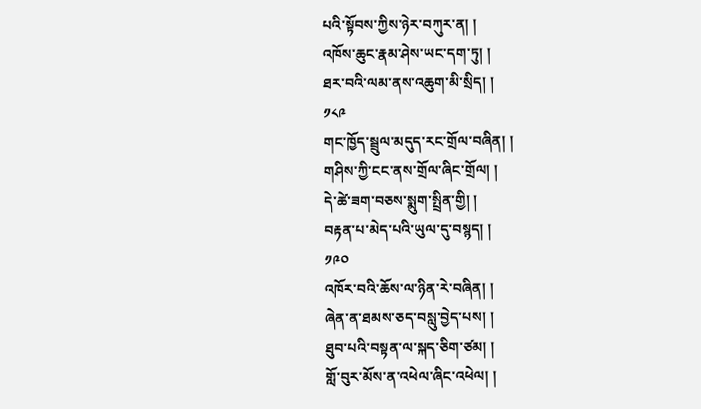པའི་སྟོབས་ཀྱིས་ཉེར་བཀུར་ན། །
འཁོས་ཆུང་རྣམ་ཤེས་ཡང་དག་ཏུ། །
ཐར་བའི་ལམ་ནས་འཆུག་མི་སྲིད། །
༡༨༩
གང་ཁྱོད་སྦྲུལ་མདུད་རང་གྲོལ་བཞིན། །
གཤིས་ཀྱི་ངང་ནས་གྲོལ་ཞིང་གྲོལ། །
དེ་ཚེ་ཟག་བཅས་སྨུག་སྤྲིན་གྱི། །
བརྟན་པ་མེད་པའི་ཡུལ་དུ་བསྙད། །
༡༩༠
འཁོར་བའི་ཆོས་ལ་ཉིན་རེ་བཞིན། །
ཞེན་ན་ཐམས་ཅད་བསླུ་བྱེད་པས། །
ཐུབ་པའི་བསྟན་ལ་སྐད་ཅིག་ཙམ། །
གློ་བུར་མོས་ན་འཕེལ་ཞིང་འཕེལ། །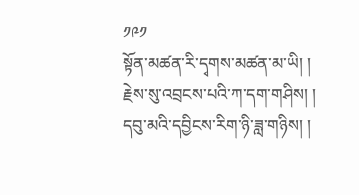༡༩༡
སྟོན་མཚན་རི་དྭགས་མཚན་མ་ཡི། །
རྗེས་སུ་འབྲངས་པའི་ཀ་དག་གཤིས། །
དབུ་མའི་དབྱིངས་རིག་ཉི་ཟླ་གཉིས། །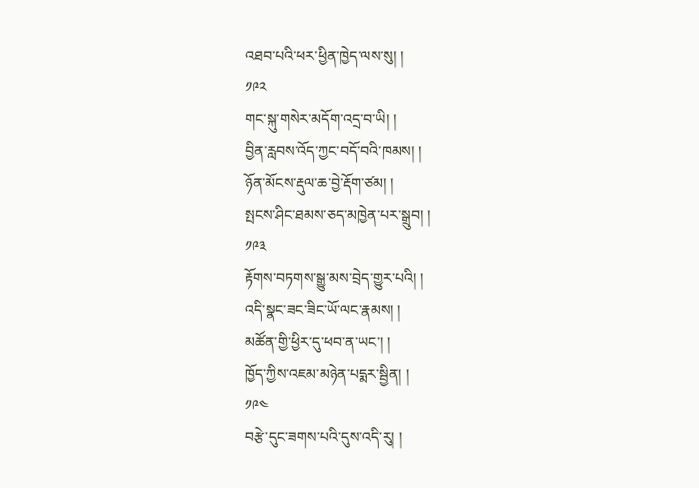འཐབ་པའི་ཕར་ཕྱིན་ཁྱེད་ལས་སུ། །
༡༩༢
གང་སྐུ་གསེར་མདོག་འདྲ་བ་ཡི། །
བྱིན་རླབས་འོད་ཀྱང་བདོ་བའི་ཁམས། །
ཉོན་མོངས་རྡུལ་ཆ་བྱེ་རྡོག་ཙམ། །
སྤངས་ཤིང་ཐམས་ཅད་མཁྱེན་པར་སྒྲུབ། །
༡༩༣
རྟོགས་བཏགས་སྒྱུ་མས་བྲེད་གྱུར་པའི། །
འདི་སྣང་ཟང་ཟིང་ཡོ་ལང་རྣམས། །
མཚོན་གྱི་ཕྱིར་དུ་ཕབ་ན་ཡང་། །
ཁྱོད་ཀྱིས་འཇམ་མཉེན་པདྨར་སྦྱིན། །
༡༩༤
བརྩེ་དུང་ཟགས་པའི་དུས་འདི་རུ། །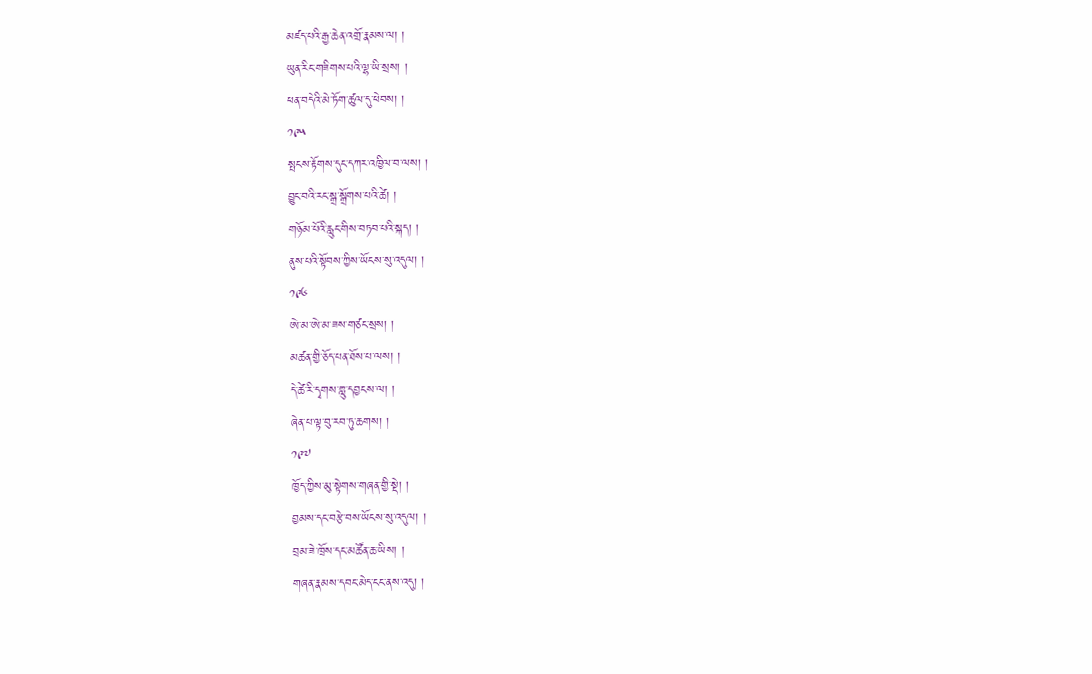མཛད་པའི་རྒྱ་ཆེན་འགྲོ་རྣམས་ལ། །
ཡུན་རིང་གཟིགས་པའི་ལྷ་ཡི་སྲས། །
ཕན་བདེའི་མེ་ཏོག་ཚུལ་དུ་ཕེབས། །
༡༩༥
སྤངས་རྟོགས་དུང་དཀར་འཁྱིལ་བ་ལས། །
བྱུང་བའི་རང་སྒྲ་སྒྲོགས་པའི་ཚེ། །
གཉོམ་པོའི་རླུང་གིས་བཏབ་པའི་སྐད། །
ནུས་པའི་སྟོབས་ཀྱིས་ཡོངས་སུ་འདུལ། །
༡༩༦
ཨེ་མ་ཨེ་མ་ཟས་གཙང་སྲས། །
མཚན་གྱི་ཅོད་པན་ཐོས་པ་ལས། །
དེ་ཚེ་རི་དྭགས་གླུ་དབྱངས་ལ། །
ཞེན་པ་ལྟ་བུ་རབ་ཏུ་ཆགས། །
༡༩༧
ཁྱོད་ཀྱིས་མུ་སྟེགས་གཞན་གྱི་སྡེ། །
བྱམས་དང་བརྩེ་བས་ཡོངས་སུ་འདུལ། །
བྲམ་ཟེ་ཁྲོས་དང་མཚོན་ཆ་ཡིས། །
གཞན་རྣམས་དབང་མེད་ངང་ནས་འདུ། །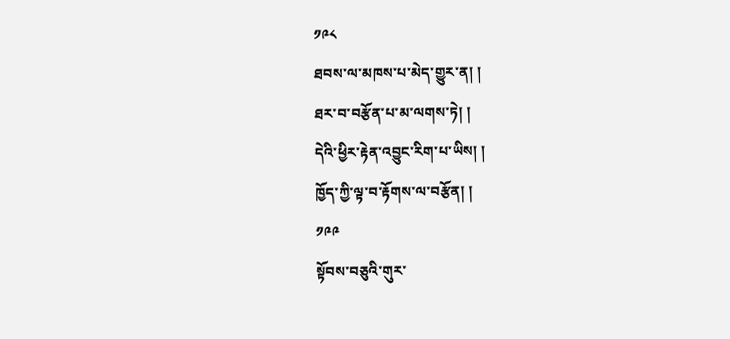༡༩༨
ཐབས་ལ་མཁས་པ་མེད་གྱུར་ན། །
ཐར་བ་བརྩོན་པ་མ་ལགས་ཏེ། །
དེའི་ཕྱིར་རྟེན་འབྱུང་རིག་པ་ཡིས། །
ཁྱོད་ཀྱི་ལྟ་བ་རྟོགས་ལ་བརྩོན། །
༡༩༩
སྟོབས་བཅུའི་གུར་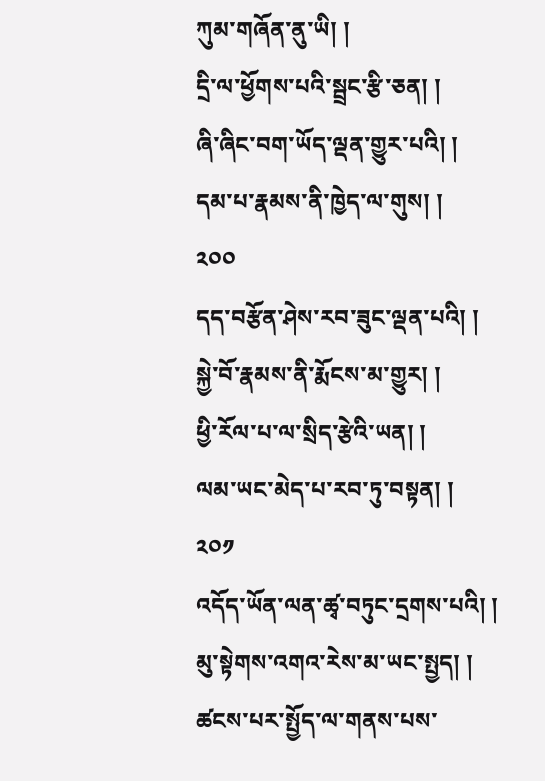ཀུམ་གཞོན་ནུ་ཡི། །
དྲི་ལ་ཕྱོགས་པའི་སྦྲང་རྩི་ཅན། །
ཞི་ཞིང་བག་ཡོད་ལྡན་གྱུར་པའི། །
དམ་པ་རྣམས་ནི་ཁྱེད་ལ་གུས། །
༢༠༠
དད་བརྩོན་ཤེས་རབ་ཟུང་ལྡན་པའི། །
སྐྱེ་བོ་རྣམས་ནི་རྨོངས་མ་གྱུར། །
ཕྱི་རོལ་པ་ལ་སྲིད་རྩེའི་ཡན། །
ལམ་ཡང་མེད་པ་རབ་ཏུ་བསྟན། །
༢༠༡
འདོད་ཡོན་ལན་ཚྭ་བཏུང་དྲགས་པའི། །
མུ་སྟེགས་འགའ་རེས་མ་ཡང་སྤྱད། །
ཚངས་པར་སྤྱོད་ལ་གནས་པས་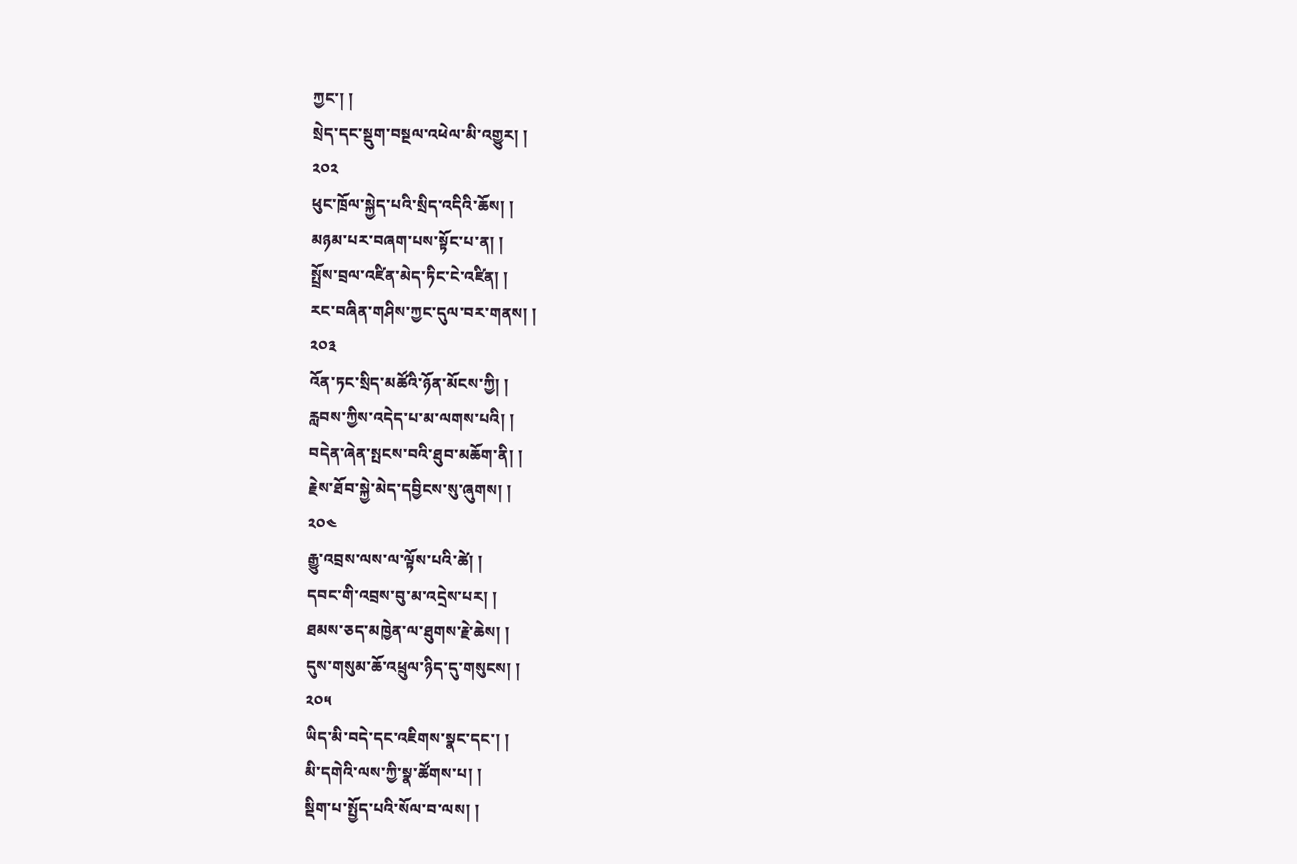ཀྱང་། །
སྲེད་དང་སྡུག་བསྔལ་འཕེལ་མི་འགྱུར། །
༢༠༢
ཕུང་ཁྲོལ་སྐྱེད་པའི་སྲིད་འདིའི་ཆོས། །
མཉམ་པར་བཞག་པས་སྟོང་པ་ན། །
སྤྲོས་བྲལ་འཛིན་མེད་ཏིང་ངེ་འཛིན། །
རང་བཞིན་གཤིས་ཀྱང་དུལ་བར་གནས། །
༢༠༣
འོན་ཏང་སྲིད་མཚོའི་ཉོན་མོངས་ཀྱི། །
རླབས་ཀྱིས་འདེད་པ་མ་ལགས་པའི། །
བདེན་ཞེན་སྤངས་བའི་ཐུབ་མཆོག་ནི། །
རྗེས་ཐོབ་སྐྱེ་མེད་དབྱིངས་སུ་ཞུགས། །
༢༠༤
རྒྱུ་འབྲས་ལས་ལ་ལྟོས་པའི་ཚེ། །
དབང་གི་འབྲས་བུ་མ་འདྲེས་པར། །
ཐམས་ཅད་མཁྱེན་ལ་ཐུགས་རྗེ་ཆེས། །
དུས་གསུམ་ཆོ་འཕྲུལ་ཉིད་དུ་གསུངས། །
༢༠༥
ཡིད་མི་བདེ་དང་འཇིགས་སྣང་དང་། །
མི་དགེའི་ལས་ཀྱི་སྣ་ཚོགས་པ། །
སྡིག་པ་སྤྱོད་པའི་སོལ་བ་ལས། །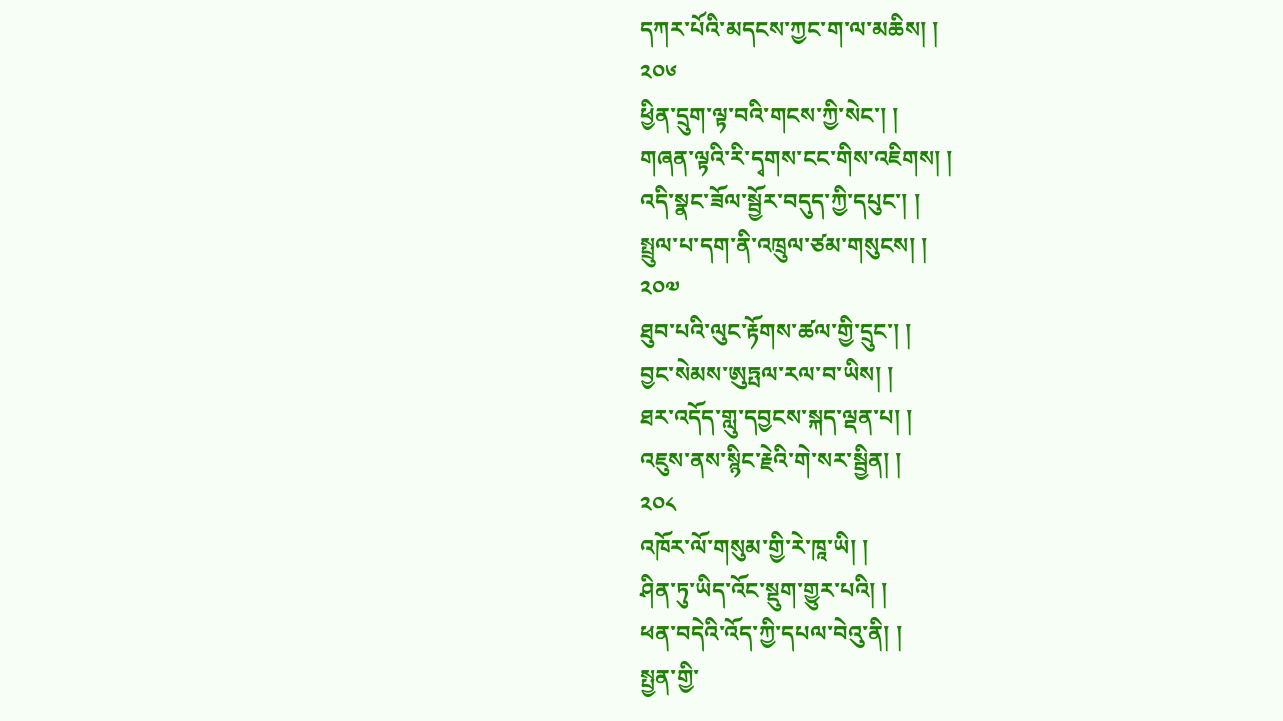དཀར་པོའི་མདངས་ཀྱང་ག་ལ་མཆིས། །
༢༠༦
ཕྱིན་དྲུག་ལྟ་བའི་གངས་ཀྱི་སེང་། །
གཞན་ལྟའི་རི་དྭགས་ངང་གིས་འཇིགས། །
འདི་སྣང་ཟོལ་སྦྱོར་བདུད་ཀྱི་དཔུང་། །
སྤྲུལ་པ་དག་ནི་འཁྲུལ་ཙམ་གསུངས། །
༢༠༧
ཐུབ་པའི་ལུང་རྟོགས་ཚལ་གྱི་དྲུང་། །
བྱང་སེམས་ཨུཏྤལ་རལ་བ་ཡིས། །
ཐར་འདོད་གླུ་དབྱངས་སྐད་ལྡན་པ། །
འཇུས་ནས་སྙིང་རྗེའི་གེ་སར་སྦྱིན། །
༢༠༨
འཁོར་ལོ་གསུམ་གྱི་རེ་ཁཱ་ཡི། །
ཤིན་ཏུ་ཡིད་འོང་སྡུག་གྱུར་པའི། །
ཕན་བདེའི་འོད་ཀྱི་དཔལ་བེའུ་ནི། །
སྤྱན་གྱི་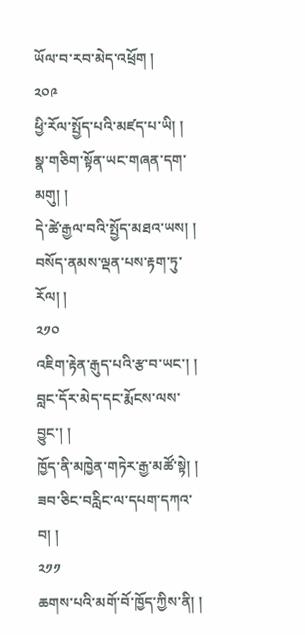ཡོལ་བ་རབ་མེད་འཕྲོག །
༢༠༩
ཕྱི་རོལ་སྤྱོད་པའི་མཛད་པ་ཡི། །
སྣ་གཅིག་སྟོན་ཡང་གཞན་དག་མགུ། །
དེ་ཚེ་རྒྱལ་བའི་སྤྱོད་མཐའ་ཡས། །
བསོད་ནམས་ལྡན་པས་རྟག་ཏུ་རོལ། །
༢༡༠
འཇིག་རྟེན་རྒུད་པའི་རྩ་བ་ཡང་། །
བླང་དོར་མེད་དང་རྨོངས་ལས་བྱུང་། །
ཁྱོད་ནི་མཁྱེན་གཏེར་རྒྱ་མཚོ་སྟེ། །
ཟབ་ཅིང་བརླིང་ལ་དཔག་དཀའ་བ། །
༢༡༡
ཆགས་པའི་མགོ་བོ་ཁྱོད་ཀྱིས་ནི། །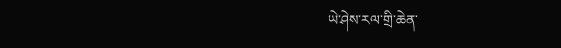ཡེ་ཤེས་རལ་གྲི་ཆེན་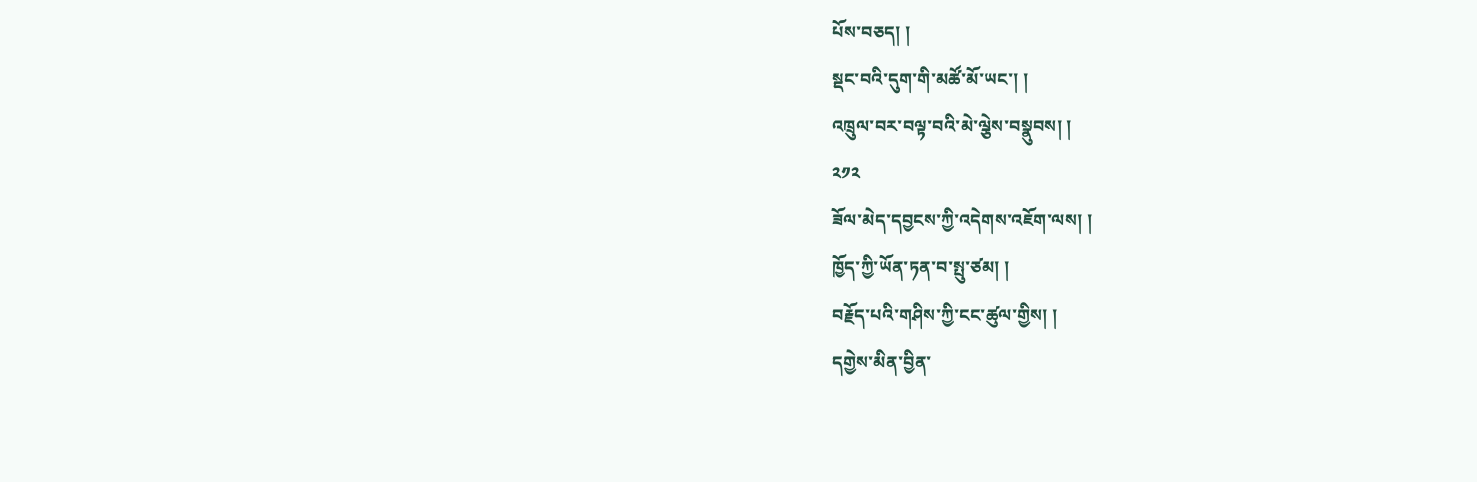པོས་བཅད། །
སྡང་བའི་དུག་གི་མཚོ་མོ་ཡང་། །
འཁྲུལ་བར་བལྟ་བའི་མེ་ལྕེས་བསྣུབས། །
༢༡༢
ཟོལ་མེད་དབྱངས་ཀྱི་འདེགས་འཇོག་ལས། །
ཁྱོད་ཀྱི་ཡོན་ཏན་བ་སྤུ་ཙམ། །
བརྗོད་པའི་གཤིས་ཀྱི་ངང་ཚུལ་གྱིས། །
དགྱེས་མིན་བྱིན་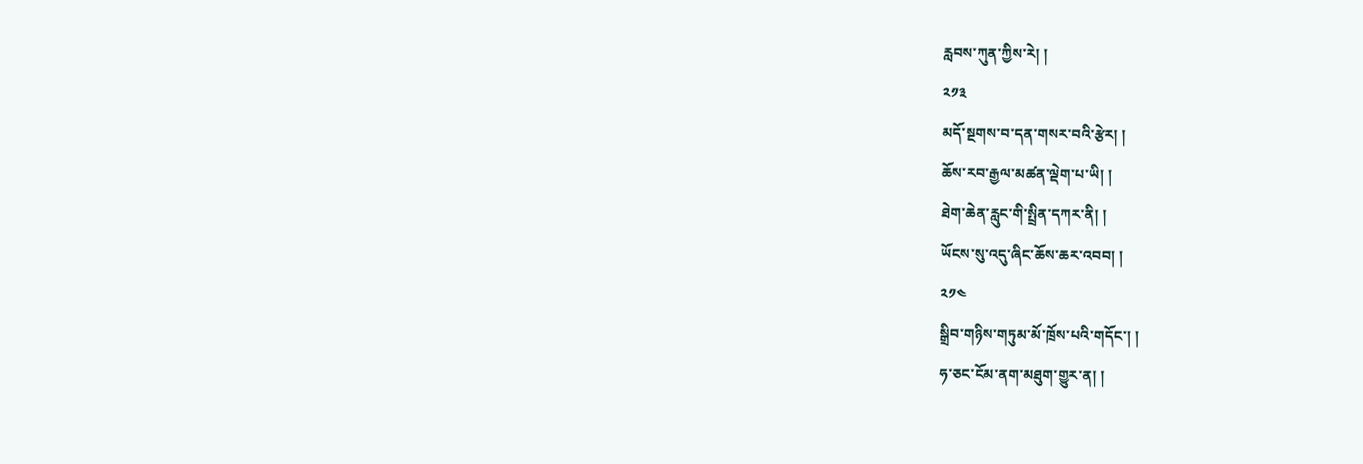རླབས་ཀུན་ཀྱིས་རེ། །
༢༡༣
མདོ་སྔགས་བ་དན་གསར་བའི་རྩེར། །
ཆོས་རབ་རྒྱལ་མཚན་ལྡེག་པ་ཡི། །
ཐེག་ཆེན་རླུང་གི་སྤྲིན་དཀར་ནི། །
ཡོངས་སུ་འདུ་ཞིང་ཆོས་ཆར་འབབ། །
༢༡༤
སྒྲིབ་གཉིས་གཏུམ་མོ་ཁྲོས་པའི་གདོང་། །
ཧ་ཅང་ངོམ་ནག་མཐུག་གྱུར་ན། །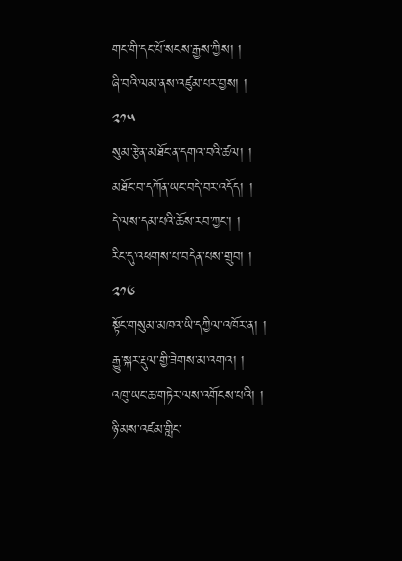གང་གི་དང་པོ་སངས་རྒྱས་ཀྱིས། །
ཞི་བའི་ལམ་ནས་འཛུམ་པར་བྱས། །
༢༡༥
སུམ་རྩེན་མཐོང་ན་དགའ་བའི་ཚལ། །
མཐོང་བ་དཀོན་ཡང་བདེ་བར་འདོད། །
དེ་ལས་དམ་པའི་ཆོས་རབ་ཀྱང་། །
རིང་དུ་འཕགས་པ་བདེན་པས་གྲུབ། །
༢༡༦
སྟོང་གསུམ་མཁའ་ཡི་དཀྱིལ་འཁོར་ན། །
རྒྱུ་སྐར་རྡུལ་གྱི་ཟེགས་མ་འགའ། །
འཁུ་ཡང་ཆ་གཏེར་ལས་འགོངས་པའི། །
ཉི་མས་འཛམ་གླིང་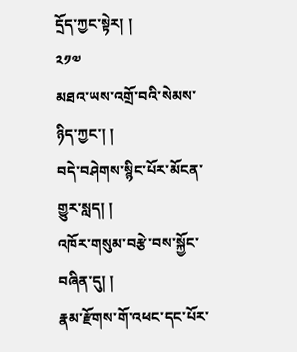དྲོད་ཀྱང་སྟེར། །
༢༡༧
མཐའ་ཡས་འགྲོ་བའི་སེམས་ཉིད་ཀྱང་། །
བདེ་བཤེགས་སྙིང་པོར་མོངན་གྱུར་སླད། །
འཁོར་གསུམ་བརྩེ་བས་སྐྱོང་བཞིན་དུ། །
རྣམ་རྫོགས་གོ་འཕང་དང་པོར་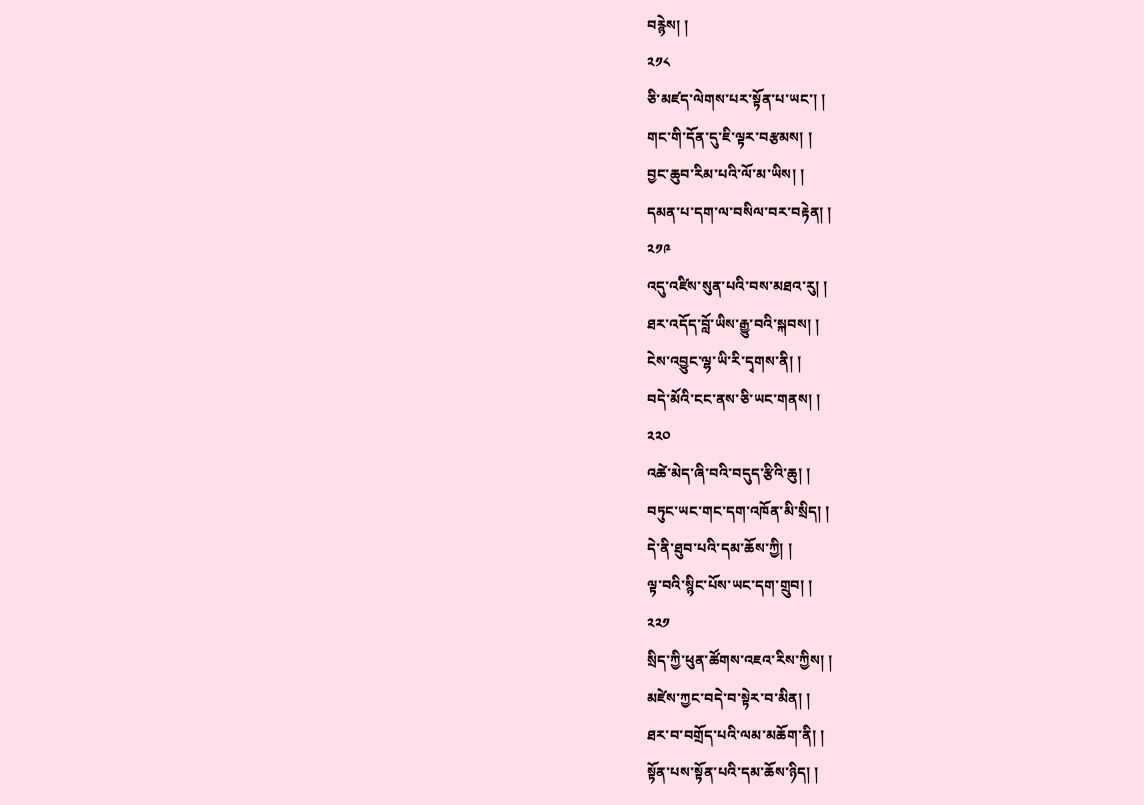བརྙེས། །
༢༡༨
ཅི་མཛད་ལེགས་པར་སྟོན་པ་ཡང་། །
གང་གི་དོན་དུ་ཇི་ལྟར་བརྩམས། །
བྱང་ཆུབ་རིམ་པའི་ལོ་མ་ཡིས། །
དམན་པ་དག་ལ་བསིལ་བར་བརྟེན། །
༢༡༩
འདུ་འཛིས་སུན་པའི་བས་མཐའ་རུ། །
ཐར་འདོད་བློ་ཡིས་རྒྱུ་བའི་སྐབས། །
ངེས་འབྱུང་ལྷ་ཡི་རི་དྭགས་ནི། །
བདེ་མོའི་ངང་ནས་ཅི་ཡང་གནས། །
༢༢༠
འཚེ་མེད་ཞི་བའི་བདུད་རྩིའི་ཆུ། །
བཏུང་ཡང་གང་དག་འཁོན་མི་སྲིད། །
དེ་ནི་ཐུབ་པའི་དམ་ཆོས་ཀྱི། །
ལྟ་བའི་སྙིང་པོས་ཡང་དག་གྲུབ། །
༢༢༡
སྲིད་ཀྱི་ཕུན་ཚོགས་འཇའ་རིས་ཀྱིས། །
མཛེས་ཀྱང་བདེ་བ་སྟེར་བ་མིན། །
ཐར་བ་བགྲོད་པའི་ལམ་མཆོག་ནི། །
སྟོན་པས་སྟོན་པའི་དམ་ཆོས་ཉིད། །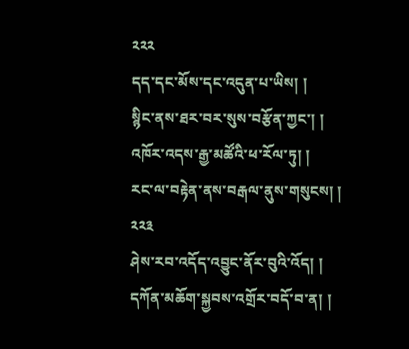༢༢༢
དད་དང་མོས་དང་འདུན་པ་ཡིས། །
སྙིང་ནས་ཐར་བར་སུས་བརྩོན་ཀྱང་། །
འཁོར་འདས་རྒྱ་མཚོའི་ཕ་རོལ་ཏུ། །
རང་ལ་བརྟེན་ནས་བརྒལ་ནུས་གསུངས། །
༢༢༣
ཤེས་རབ་འདོད་འབྱུང་ནོར་བུའི་འོད། །
དཀོན་མཆོག་སྐྱབས་འགྲོར་བདོ་བ་ན། །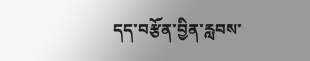དད་བརྩོན་བྱིན་རླབས་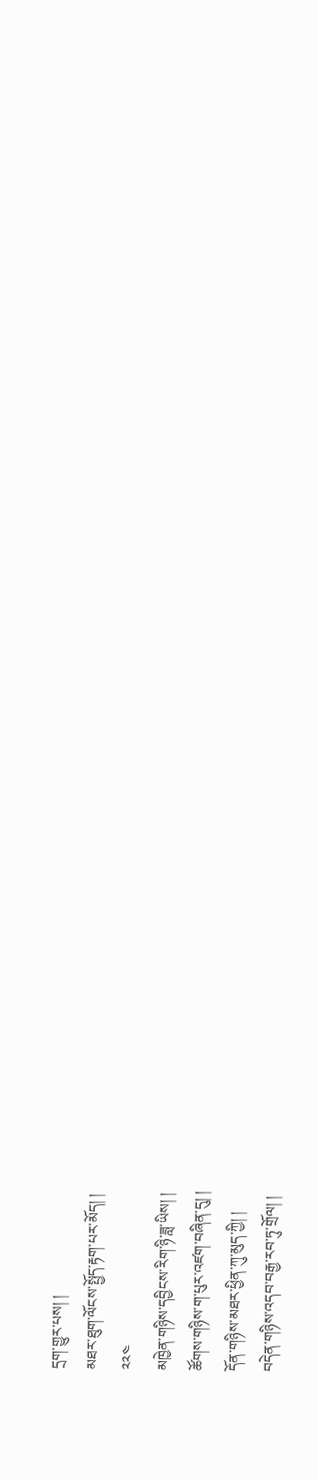དྲག་གྱུར་པས། །
མཐར་ཐུག་ལོངས་སྤྱོད་རྟག་པར་མོད། །
༢༢༤
མཁྱེན་གཉིས་དབྱིངས་རིག་ཉི་ཟླ་ཡིས། །
ཚོགས་གཉིས་ག་པུར་འཛག་བཞིན་དུ། །
དོན་གཉིས་མཐར་ཕྱིན་ཀུ་མུད་ཀྱི། །
བདེན་གཉིས་འདབ་བརྒྱ་རབ་ཏུ་གྲོལ། །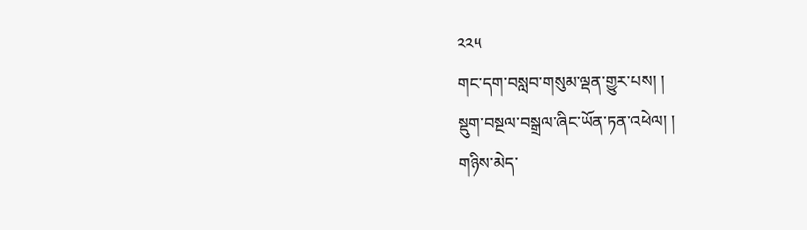༢༢༥
གང་དག་བསླབ་གསུམ་ལྡན་གྱུར་པས། །
སྡུག་བསྔལ་བསྒྲལ་ཞིང་ཡོན་ཏན་འཕེལ། །
གཉིས་མེད་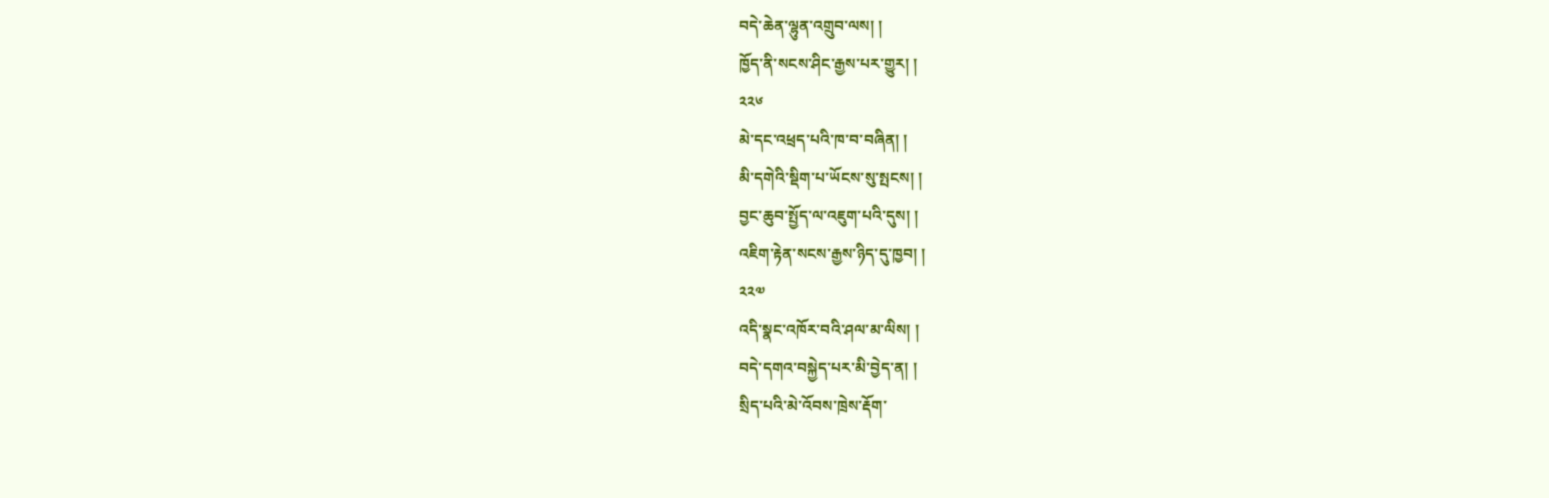བདེ་ཆེན་ལྷུན་འགྲུབ་ལས། །
ཁྱོད་ནི་སངས་ཤིང་རྒྱས་པར་གྱུར། །
༢༢༦
མེ་དང་འཕྲད་པའི་ཁ་བ་བཞིན། །
མི་དགེའི་སྡིག་པ་ཡོངས་སུ་སྤངས། །
བྱང་ཆུབ་སྤྱོད་ལ་འཇུག་པའི་དུས། །
འཇིག་རྟེན་སངས་རྒྱས་ཉིད་དུ་ཁྱབ། །
༢༢༧
འདི་སྣང་འཁོར་བའི་ཤལ་མ་ལིས། །
བདེ་དགའ་བསྐྱེད་པར་མི་བྱེད་ན། །
སྲིད་པའི་མེ་འོབས་ཁྲེས་རྡོག་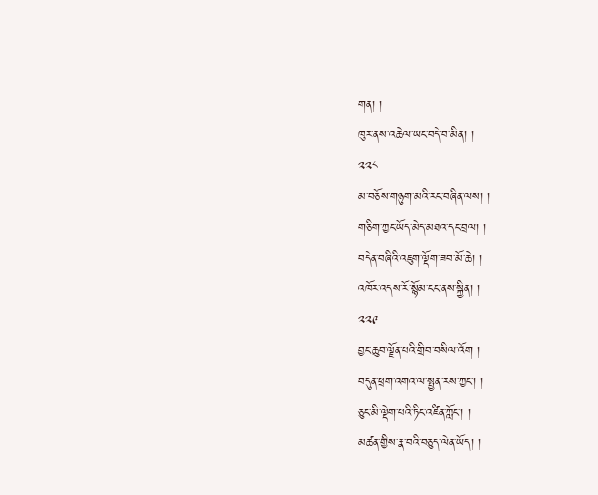གན། །
ཁུར་ནས་འཆེལ་ཡང་བདེ་བ་མིན། །
༢༢༨
མ་བཅོས་གཉུག་མའི་རང་བཞིན་ལས། །
གཅིག་ཀྱང་ཡོད་མེད་མཐའ་དང་བྲལ། །
བདེན་བཞིའི་འཇུག་ལྡོག་ཟབ་མོ་ཆེ། །
འཁོར་འདས་རོ་སྙོམ་ངང་ནས་སྐྱིན། །
༢༢༩
བྱང་ཆུབ་ལྗོན་པའི་གྲིབ་བསིལ་འོག །
བདུན་ཕྲག་འགའ་ལ་སྤྱན་རས་ཀྱང་། །
ཅུང་མི་ལྡེག་པའི་ཏིང་འཛིན་ཀློང་། །
མཚན་གྱིས་རྣ་བའི་བཅུད་ལེན་ཡོད། །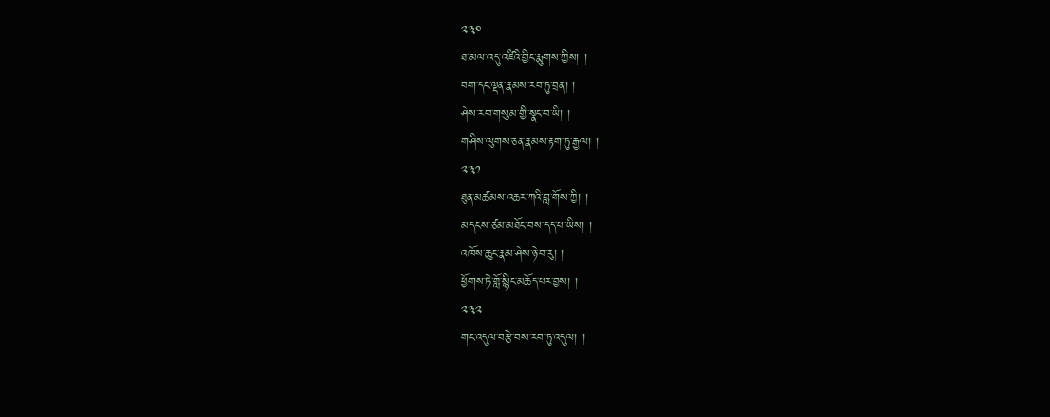༢༣༠
ཐ་མལ་འདུ་འཛིའི་བྱིང་རྨུགས་ཀྱིས། །
བག་དང་ལྡན་རྣམས་རབ་ཏུ་བྲན། །
ཤེས་རབ་གསུམ་གྱི་སྣང་བ་ཡི། །
གཤིས་ལུགས་ཅན་རྣམས་རྟག་ཏུ་རྒྱལ། །
༢༣༡
ཐུན་མཚམས་འཆར་ཀའི་བླ་གོས་ཀྱི། །
མདངས་ཙམ་མཐོང་བས་དད་པ་ཡིས། །
འཁོས་ཆུང་རྣམ་ཤེས་ཉེ་བ་རུ། །
ཕྱོགས་ཏེ་གློ་སྙིང་མཆོད་པར་བྱས། །
༢༣༢
གང་འདུལ་བརྩེ་བས་རབ་ཏུ་འདུལ། །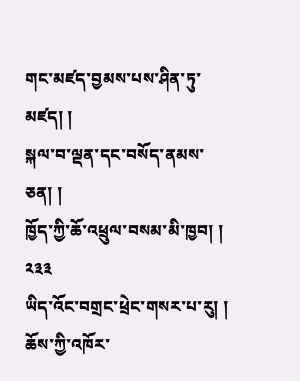གང་མཛད་བྱམས་པས་ཤིན་ཏུ་མཛད། །
སྐལ་བ་ལྡན་དང་བསོད་ནམས་ཅན། །
ཁྱོད་ཀྱི་ཆོ་འཕྲུལ་བསམ་མི་ཁྱབ། །
༢༣༣
ཡིད་འོང་བགྲང་ཕྲེང་གསར་པ་རུ། །
ཆོས་ཀྱི་འཁོར་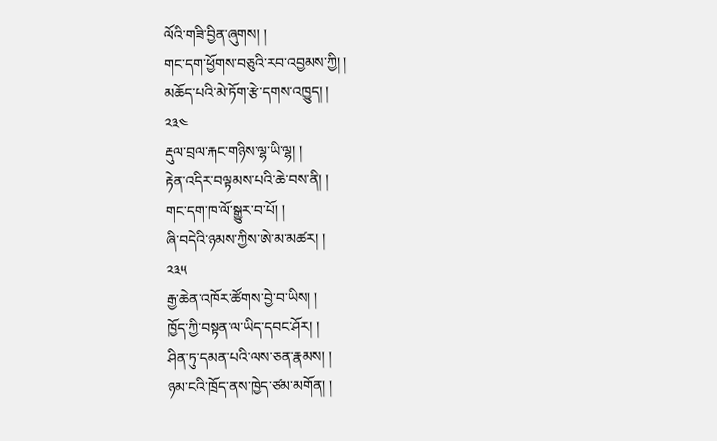ལོའི་གཟི་བྱིན་ཞུགས། །
གང་དག་ཕྱོགས་བཅུའི་རབ་འབྱམས་ཀྱི། །
མཆོད་པའི་མེ་ཏོག་རྩེ་དགས་འཁྱུད། །
༢༣༤
རྡུལ་བྲལ་རྐང་གཉིས་ལྷ་ཡི་ལྷ། །
རྟེན་འདིར་བལྟམས་པའི་ཆེ་བས་ནི། །
གང་དག་ཁ་ལོ་སྒྱུར་བ་པོ། །
ཞི་བདེའི་ཉམས་ཀྱིས་ཨེ་མ་མཚར། །
༢༣༥
རྒྱ་ཆེན་འཁོར་ཚོགས་བྱེ་བ་ཡིས། །
ཁྱོད་ཀྱི་བསྟན་ལ་ཡིད་དབང་ཤོར། །
ཤིན་ཏུ་དམན་པའི་ལས་ཅན་རྣམས། །
ཉམ་ངའི་ཁྲོད་ནས་ཁྱེད་ཙམ་མགོན། །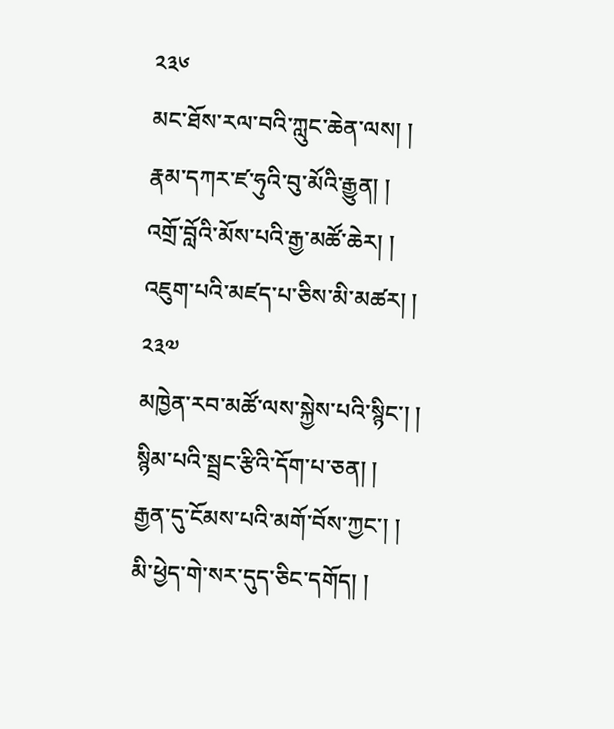༢༣༦
མང་ཐོས་རལ་བའི་ཀླུང་ཆེན་ལས། །
རྣམ་དཀར་ཛ་ཧུའི་བུ་མོའི་རྒྱུན། །
འགྲོ་བློའི་མོས་པའི་རྒྱ་མཚོ་ཆེར། །
འཇུག་པའི་མཛད་པ་ཅིས་མི་མཚར། །
༢༣༧
མཁྱེན་རབ་མཚོ་ལས་སྐྱེས་པའི་སྙིང་། །
སྙིམ་པའི་སྦྲང་རྩིའི་དོག་པ་ཅན། །
རྒྱན་དུ་ངོམས་པའི་མགོ་བོས་ཀྱང་། །
མི་ཕྱེད་གེ་སར་དུད་ཅིང་དགོད། །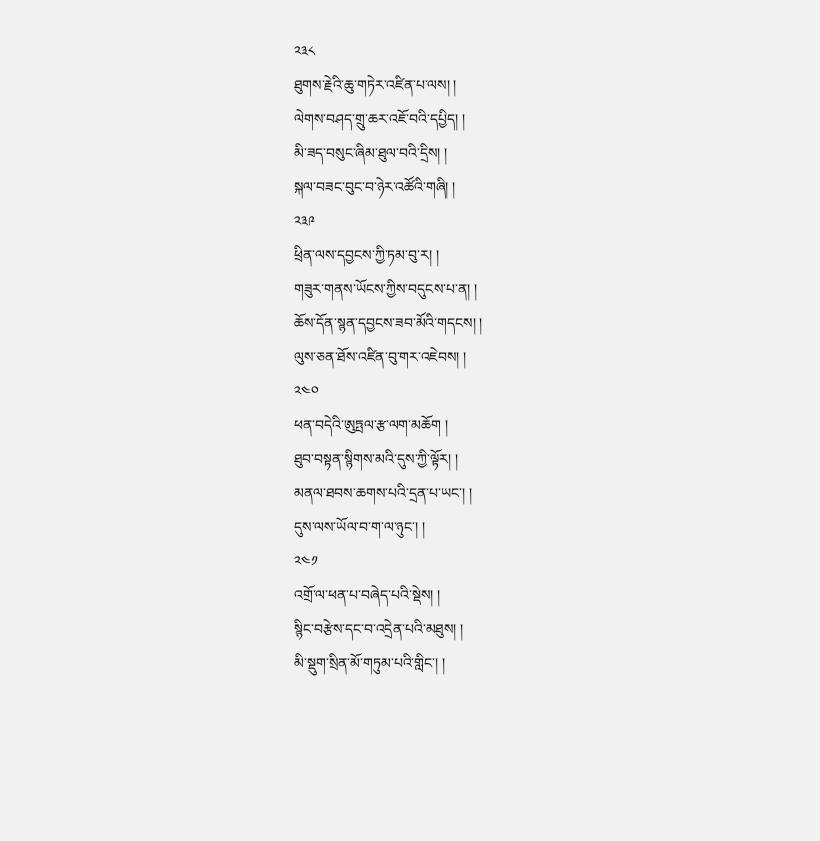༢༣༨
ཐུགས་རྗེའི་ཆུ་གཏེར་འཛིན་པ་ལས། །
ལེགས་བཤད་གྲུ་ཆར་འཇོ་བའི་དཔྱིད། །
མི་ཟད་བསུང་ཞིམ་ཐུལ་བའི་དྲིས། །
སྐལ་བཟང་བུང་བ་ཉེར་འཚོའི་གཞི། །
༢༣༩
ཕྲིན་ལས་དབྱངས་ཀྱི་ཏམ་བུ་ར། །
གཟུར་གནས་ཡོངས་ཀྱིས་བདུངས་པ་ན། །
ཆོས་དོན་སྙན་དབྱངས་ཟབ་མོའི་གདངས། །
ལུས་ཅན་ཐོས་འཛིན་བུ་གར་འཇེབས། །
༢༤༠
ཕན་བདེའི་ཨུཏྤལ་རྩ་ལག་མཆོག །
ཐུབ་བསྟན་སྙིགས་མའི་དུས་ཀྱི་ལྟོར། །
མནལ་ཐབས་ཆགས་པའི་དྲན་པ་ཡང་། །
དུས་ལས་ཡོལ་བ་ག་ལ་ཉུང་། །
༢༤༡
འགྲོ་ལ་ཕན་པ་བཞེད་པའི་སྡེས། །
སྙིང་བརྩེས་དང་བ་འདྲེན་པའི་མཐུས། །
མི་སྡུག་སྲིན་མོ་གཏུམ་པའི་གླིང་། །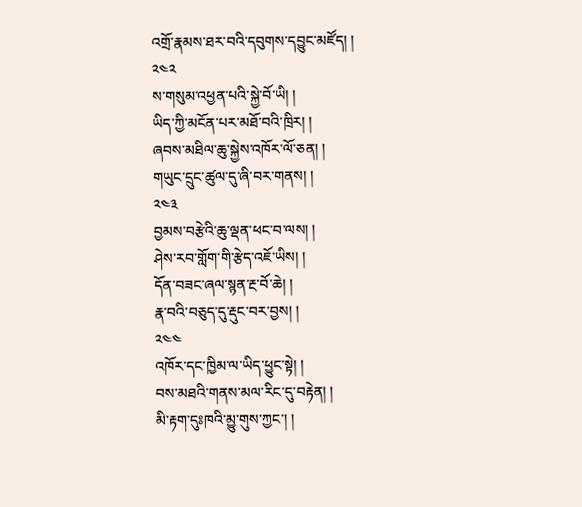འགྲོ་རྣམས་ཐར་བའི་དབུགས་དབྱུང་མཛོད། །
༢༤༢
ས་གསུམ་འཕྱན་པའི་སྐྱེ་བོ་ཡི། །
ཡིད་ཀྱི་མངོན་པར་མཐོ་བའི་ཁྲིར། །
ཞབས་མཐིལ་ཆུ་སྐྱེས་འཁོར་ལོ་ཅན། །
གཡུང་དྲུང་ཚུལ་དུ་ཞི་བར་གནས། །
༢༤༣
བྱམས་བརྩེའི་ཆུ་ལྡན་ཕང་བ་ལས། །
ཤེས་རབ་གློག་གི་རྩེད་འཇོ་ཡིས། །
དོན་བཟང་ཞལ་སྙན་རྔ་བོ་ཆེ། །
རྣ་བའི་བཅུད་དུ་རྡུང་བར་བྱས། །
༢༤༤
འཁོར་དང་ཁྱིམ་ལ་ཡིད་ཕྱུང་སྟེ། །
བས་མཐའི་གནས་མལ་རིང་དུ་བརྟེན། །
མི་རྟག་དུཿཁའི་མྱུ་གུས་ཀྱང་། །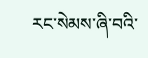རང་སེམས་ཞི་བའི་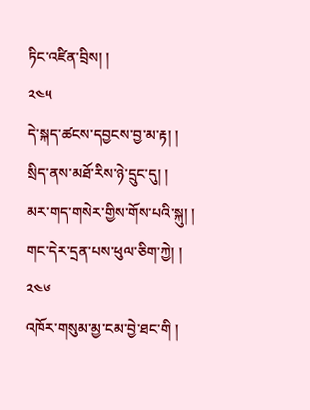ཏིང་འཛིན་བྲིས། །
༢༤༥
དེ་སྐད་ཚངས་དབྱངས་བྱ་མ་རྟ། །
སྲིད་ནས་མཐོ་རིས་ཉེ་དྲུང་དུ། །
མར་གད་གསེར་གྱིས་གོས་པའི་སྐུ། །
གང་དེར་དྲན་པས་ཕུལ་ཅིག་ཀྱེ། །
༢༤༦
འཁོར་གསུམ་མྱ་ངམ་བྱེ་ཐང་གི །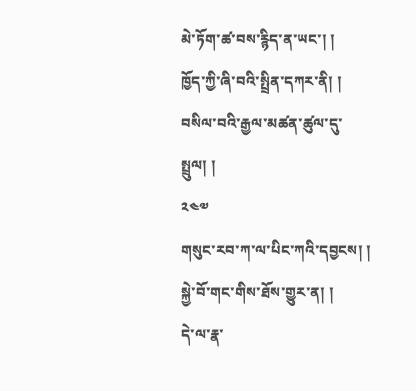མེ་ཏོག་ཚ་བས་རྙིད་ན་ཡང་། །
ཁྱོད་ཀྱི་ཞི་བའི་སྤྲིན་དཀར་ནི། །
བསིལ་བའི་རྒྱལ་མཚན་ཚུལ་དུ་སྤྲུལ། །
༢༤༧
གསུང་རབ་ཀ་ལ་པིང་ཀའི་དབྱངས། །
སྐྱེ་བོ་གང་གིས་ཐོས་གྱུར་ན། །
དེ་ལ་རྣ་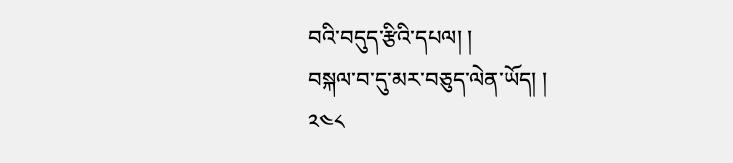བའི་བདུད་རྩིའི་དཔལ། །
བསྐལ་བ་དུ་མར་བཅུད་ལེན་ཡོད། །
༢༤༨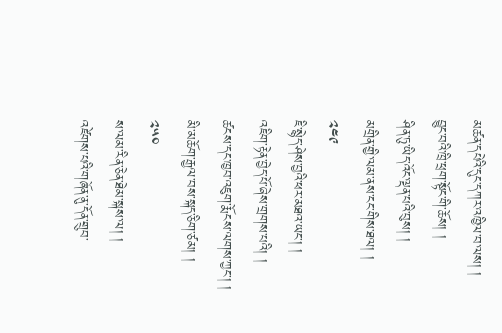མཚན་དཔེའི་དུང་དཀར་འཁྱིལ་བ་ལས། །
བྱུང་བའི་ཁྲི་ཕྲག་སྟོང་གི་ཆོས། །
ཤིན་ཏུ་ཡིད་འོང་ལྡན་པའི་བུས། །
མགྲིན་གྱི་ལམ་ནས་ངང་གིས་ཐལ། །
༢༤༩
ཇི་སྙེད་ཤེས་བྱའི་ཕར་མཐའ་ཡང་། །
འཇིག་རྟེན་བྱེད་པོ་ཞེས་གྲགས་པའི། །
ཚངས་དང་ཁྱབ་འཇུག་རྨོངས་ལགས་ཀྱང་། །
མི་མཆོག་རྒྱལ་བས་སྐད་ཅིག་ཙམ། །
༢༥༠
ས་ལམ་རིན་ཅེན་ཐེམ་སྐས་ལ། །
འཛེགས་པའི་གཞོན་ནུ་དོན་གྲུབ་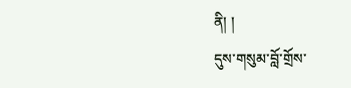ནི། །
དུས་གསུམ་བློ་གྲོས་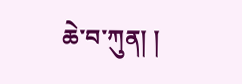ཆེ་བ་ཀུན། །